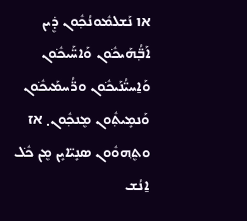או ܢܰܫܠܡܽܘܢܳܟ݂ܽܘܢ ܕܷ݁ܝܢ ܐܰܒ݂̈ܳܗܰܝܟ݁ܽܘܢ ܘܰܐܚ̈ܰܝܟ݁ܽܘܢ ܘܰܐ̱ܚܝ̈ܳܢܰܝܟ݁ܽܘܢ ܘܪ̈ܳܚܡܰܝܟ݁ܽܘܢ ܘܰܢܡܻܝܬ݂ܽܘܢ ܡܷܢܟ݂ܽܘܢ܂ אז ܘܬ݂ܷܗܘܽܘܢ ܣܢܻܝ̈ܐܝܻܢ ܡܷܢ ܟ݁ܽܠ ܐ̱ܢܳܫ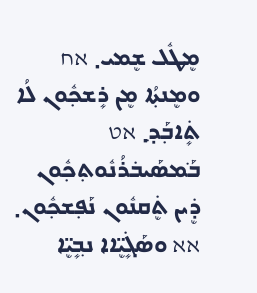ܡܷܛܽܠ ܫܷܡܝ܂ אח ܘܡܷܢܬ݂ܳܐ ܡܷܢ ܪܻܫܟ݂ܽܘܢ ܠܳܐ ܬܻ݁ܐܒ݂ܰܕ݂܂ אט ܒ݁ܰܡܣܰܝܒ݁ܪܳܢܽܘܬ݂ܟ݂ܽܘܢ ܕܷ݁ܝܢ ܬܷ݁ܩܢܽܘܢ ܢܰܦ݂ܫܟ݂ܽܘܢ܂
אא ܘܣܰܓܻ݁ܝܷ̈ܐܐ ܢܒ݂ܻܝܷ̈ܐ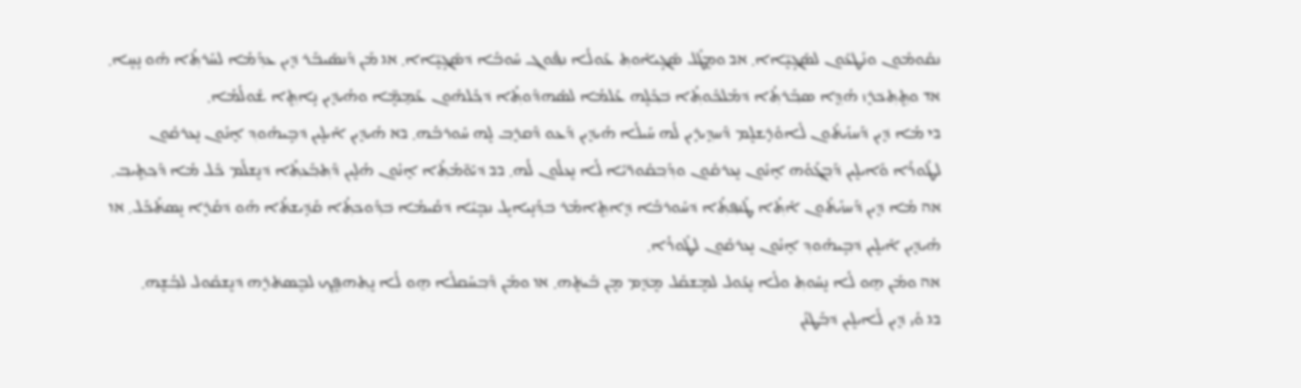ܢܩܽܘܡܽܘܢ ܘܢܰܛܥܽܘܢ ܠܣܰܓܻ݁ܝܷ̈ܐܐ܂ אב ܘܡܷܛܽܠ ܣܰܓܻ݁ܝܐܽܘܬ݂ ܥܰܘܠܳܐ ܢܦ݂ܽܘܓ݂ ܚܽܘܒ݁ܳܐ ܕ݁ܣܰܓܻ݁ܝܷ̈ܐܐ܂ אג ܡܰܢ ܕ݁ܰܢܣܰܝܒ݁ܰܪ ܕܷ݁ܝܢ ܥܕ݂ܰܡܳܐ ܠܚܰܪܬ݂ܳܐ ܗܽܘ ܢܻܚܷܐ܂ אד ܘܬ݂ܷܬ݂ܟ݁ܪܷܙ ܗܳܕ݂ܷܐ ܣܒ݂ܰܪܬ݂ܳܐ ܕ݁ܡܰܠܟ݁ܽܘܬ݂ܳܐ ܒ݁ܟ݂ܽܠܷܗ ܥܳܠܡܳܐ ܠܣܳܗܕ݁ܽܘܬ݂ܳܐ ܕ݁ܟ݂ܽܠܗܽܘܢ ܥܰܡ̱ܡܷ̈ܐ ܘܗܳܝܕܷ݁ܝܢ ܢܻܐܬ݂ܷܐ ܫܽܘܠܳܡܳܐ܂
בי ܡܳܐ ܕܷ݁ܝܢ ܕ݁ܰܚܙܰܝܬ݁ܽܘܢ ܠܽܐܘܽܪܻܫܠܷܡ ܕ݁ܰܚܕ݂ܻܝܪܻܝܢ ܠܳܗ ܚܰܝܠܳܐ ܗܳܝܕܷ݁ܝܢ ܕ݁ܰܥܘ ܕ݁ܰܩܪܷܒ݂ ܠܷܗ ܚܽܘܪܒ݁ܳܗ܂ בא ܗܳܝܕܷ݁ܝܢ ܐܰܝܠܷܝܢ ܕ݁ܒ݂ܻܝܗܽܘܕ݂ ܐܷܢܽܘܢ ܢܷܥܪܩܽܘܢ ܠܛܽܘܪܳܐ ܘܰܐܝܠܷܝܢ ܕ݁ܰܒ݂ܓ݂ܰܘܳܗ ܐܷܢܽܘܢ ܢܷܥܪܩܽܘܢ ܘܕ݂ܰܒ݂ܩܽܘܪ̈ܝܳܐ ܠܳܐ ܢܷܥܠܽܘܢ ܠܳܗ܂ בב ܕ݁ܝܰܘ̈ܡܳܬ݂ܳܐ ܐܷܢܽܘܢ ܗܳܠܷܝܢ ܕ݁ܰܬ݂ܒ݂ܰܥܬ݂ܳܐ ܕ݁ܢܷܫܠܰܡ ܟ݁ܽܠ ܡܳܐ ܕ݁ܰܟ݂ܬ݂ܻܝܒ݂܂
אה ܡܳܐ ܕܷ݁ܝܢ ܕ݁ܰܚܙܰܝܬ݁ܽܘܢ ܐܳܬ݂ܳܐ ܛܰܢܦ݂ܬ݂ܳܐ ܕ݁ܚܽܘܪܒ݁ܳܐ ܕܷ݁ܐܬ݂ܷܐܡܰܪ ܒ݁ܕ݂ܳܢܻܝܐܝܷܠ ܢܒ݂ܻܝܳܐ ܕ݁ܩܳܝܡܳܐ ܒ݁ܕ݂ܽܘܟ݁ܬ݂ܳܐ ܩܰܕܻ݁ܝܫܬ݁ܳܐ ܗܰܘ ܕ݁ܩܳܪܷܐ ܢܷܣܬ݁ܰܟ݁ܰܠ܂ או ܗܳܝܕܷ݁ܝܢ ܐܰܝܠܷܝܢ ܕ݁ܒ݂ܻܝܗܽܘܕ݂ ܐܷܢܽܘܢ ܢܷܥܪܩܽܘܢ ܠܛܽܘܪܳܐ܂
אה ܘܡܰܢ ܗ̱ܘ ܠܳܐ ܢܷܚܽܘܬ݂ ܘܠܳܐ ܢܷܥܽܘܠ ܠܡܷܫܩܰܠ ܡܷܕܷ݁ܡ ܡܷܢ ܒ݁ܰܝܬܷ݁ܗ܂ או ܘܡܰܢ ܕ݁ܰܒ݂ܚܰܩܠܳܐ ܗ̱ܘ ܠܳܐ ܢܷܬ݂ܗܦ݂ܷܟ݂ ܠܒ݂ܷܣܬ݁ܪܷܗ ܕ݁ܢܷܫܩܽܘܠ ܠܒ݂ܳܫܷܗ܂
בג ܘܳܝ ܕܷ݁ܝܢ ܠܰܐܝܠܷܝܢ ܕ݁ܒ݂ܰܛܢܳܢ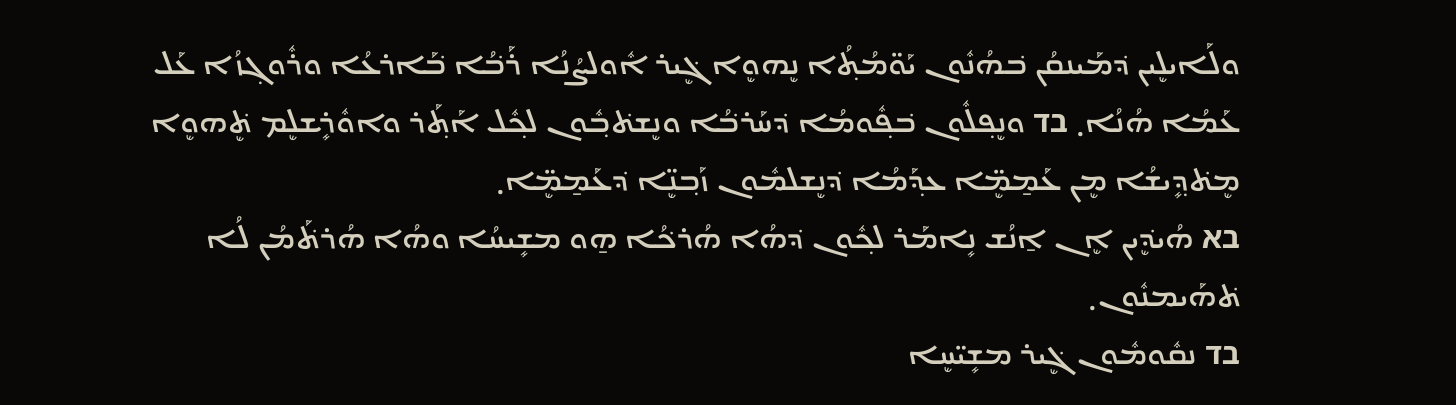ܘܠܰܐܝܠܷܝܢ ܕ݁ܡܰܝܢܩܳܢ ܒ݁ܗܳܢܽܘܢ ܝܰܘ̈ܡܳܬ݂ܳܐ ܢܷܗܘܷܐ ܓܷ݁ܝܪ ܐܽܘܠܨܳܢܳܐ ܪܰܒ݁ܳܐ ܒ݁ܰܐܪܥܳܐ ܘܪܽܘܓ݂ܙܳܐ ܥܰܠ ܥܰܡܳܐ ܗܳܢܳܐ܂ בד ܘܢܷܦ݂ܠܽܘܢ ܒ݁ܦ݂ܽܘܡܳܐ ܕ݁ܚܰܪܒ݁ܳܐ ܘܢܷܫܬ݁ܒ݂ܽܘܢ ܠܟ݂ܽܠ ܐܰܬ݂ܰܪ ܘܐܘܽܪܻܫܠܷܡ ܬܷ݁ܗܘܷܐ ܡܷܬ݁ܕ݂ܻܝܫܳܐ ܡܷܢ ܥܰܡ̱ܡܷ̈ܐ ܥܕ݂ܰܡܳܐ ܕ݁ܢܷܫܠܡܽܘܢ ܙܰܒ݂ܢܷ̈ܐ ܕ݁ܥܰܡ̱ܡܷ̈ܐ܂
בא ܗܳܝܕܷ݁ܝܢ ܐܷܢ ܐ̱ܢܳܫ ܢܻܐܡܰܪ ܠܟ݂ܽܘܢ ܕ݁ܗܳܐ ܗܳܪܟ݁ܳܐ ܗ̱ܘ ܡܫܻܝܚܳܐ ܘܗܳܐ ܗܳܪܬ݁ܰܡܳܢ ܠܳܐ ܬ݁ܗܰܝܡܢܽܘܢ܂
בד ܢܩܽܘܡܽܘܢ ܓܷ݁ܝܪ ܡܫܻܝ̈ܚܷܐ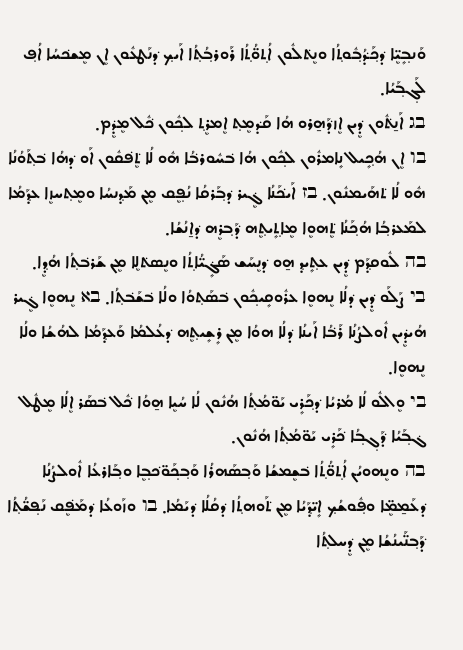ܘܰܢܒ݂ܻܝܷ̈ܐ ܕ݁ܟ݂ܰܕ݁ܳܒ݂ܽܘܬ݂ܳܐ ܘܢܷܬ݁ܠܽܘܢ ܐܳܬ݂ܘ̈ܳܬ݂ܳܐ ܪܰܘܪܒ݂ܳܬ݂ܳܐ ܐܰܝܟ݂ ܕ݁ܢܰܛܥܽܘܢ ܐܷܢ ܡܷܫܟ݁ܚܳܐ ܐܳܦ݂ ܠܰܓ݂ܒ݂ܰܝܳܐ܂
בג ܐܰܢ̱ܬ݁ܽܘܢ ܕܷ݁ܝܢ ܐܷܙܕ݁ܰܗ̱ܪܘ ܗܳܐ ܩܰܕ݁ܡܷܬ݂ ܐܷܡܪܷܬ݂ ܠܟ݂ܽܘܢ ܟ݁ܽܠ ܡܷܕܷ݁ܡ܂
בו ܐܷܢ ܗܳܟ݂ܻܝܠ ܢܻܐܡܪܽܘܢ ܠܟ݂ܽܘܢ ܗܳܐ ܒ݁ܚܽܘܪܒ݁ܳܐ ܗܽܘ ܠܳܐ ܬܷ݁ܦ݁ܩܽܘܢ ܐܰܘ ܕ݁ܗܳܐ ܒ݁ܬ݂ܰܘܳܢܳܐ ܗܽܘ ܠܳܐ ܬ݁ܗܰܝܡܢܽܘܢ܂ בז ܐܰܝܟ݁ܰܢܳܐ ܓܷ݁ܝܪ ܕ݁ܒ݂ܰܪܩܳܐ ܢܳܦ݂ܷܩ ܡܷܢ ܡܰܕ݂ܢܚܳܐ ܘܡܷܬ݂ܚܙܷܐ ܥܕ݂ܰܡܳܐ ܠܡܰܥܪܒ݂ܳܐ ܗܳܟ݂ܰܢܳܐ ܬܷ݁ܗܘܷܐ ܡܷܐܬ݂ܻܝܬ݂ܷܗ ܕ݁ܰܒ݂ܪܷܗ ܕ݁ܐ̱ܢܳܫܳܐ܂
בה ܠܽܘܩܕ݂ܰܡ ܕܷ݁ܝܢ ܥܬ݂ܻܝܕ݂ ܗ̱ܘ ܕ݁ܢܷܚܰܫ ܣܰܓܻ݁ܝ̈ܳܐܬ݂ܳܐ ܘܢܷܣܬ݁ܠܷܐ ܡܷܢ ܫܰܪܒ݁ܬ݂ܳܐ ܗܳܕ݂ܷܐ܂
בי ܨܰܠܰܘ ܕܷ݁ܝܢ ܕ݁ܠܳܐ ܢܷܗܘܷܐ ܥܪܽܘܩܻܝܟ݂ܽܘܢ ܒ݁ܣܰܬ݂ܘܳܐ ܘܠܳܐ ܒ݁ܫܰܒ݁ܬ݂ܳܐ܂ בא ܢܷܗܘܷܐ ܓܷ݁ܝܪ ܗܳܝܕܷ݁ܝܢ ܐܽܘܠܨܳܢܳܐ ܪܰܒ݁ܳܐ ܐܰܝܢܳܐ ܕ݁ܠܳܐ ܗܘܳܐ ܡܷܢ ܪܻܫܻܝܬ݂ܷܗ ܕ݁ܥܳܠܡܳܐ ܘܰܥܕ݂ܰܡܳܐ ܠܗܳܫܳܐ ܘܠܳܐ ܢܷܗܘܷܐ܂
בי ܘܷܐܠܽܘ ܠܳܐ ܡܳܪܝܳܐ ܕ݁ܟ݂ܰܪܻܝ ܝܰܘ̈ܡܳܬ݂ܳܐ ܗܳܢܽܘܢ ܠܳܐ ܚܳܝܷܐ ܗ̱ܘܳܐ ܟ݁ܽܠ ܒ݁ܣܰܪ ܐܷܠܳܐ ܡܷܛܽܠ ܓ݁ܒ݂ܰܝܳܐ ܕ݁ܰܓ݂ܒ݂ܳܐ ܟ݁ܰܪܻܝ ܝܰܘ̈ܡܳܬ݂ܳܐ ܗܳܢܽܘܢ܂
בה ܘܢܷܗܘܝܳܢ ܐܳܬ݂ܘ̈ܳܬ݂ܳܐ ܒ݁ܫܷܡܫܳܐ ܘܰܒ݂ܣܰܗܪܳܐ ܘܰܒ݂ܟ݂ܰܘ̈ܟ݁ܒ݂ܷܐ ܘܒ݂ܰܐܪܥܳܐ ܐܽܘܠܨܳܢܳܐ ܕ݁ܥܰܡ̱ܡܷ̈ܐ ܘܦ݂ܽܘܫܳܟ݂ ܐܻܝ̈ܕ݂ܰܝܳܐ ܡܷܢ ܬ݁ܰܘܗܬ݂ܳܐ ܕ݁ܩܳܠܳܐ ܕ݁ܝܰܡܳܐ܂ בו ܘܙܰܘܥܳܐ ܕ݁ܡܰܦܷ݁ܩ ܢܰܦ݂ܫ̈ܳܬ݂ܳܐ ܕ݁ܰܒ݂ܢ̈ܰܝܢܳܫܳܐ ܡܷܢ ܕܷ݁ܚܠܬ݂ܳܐ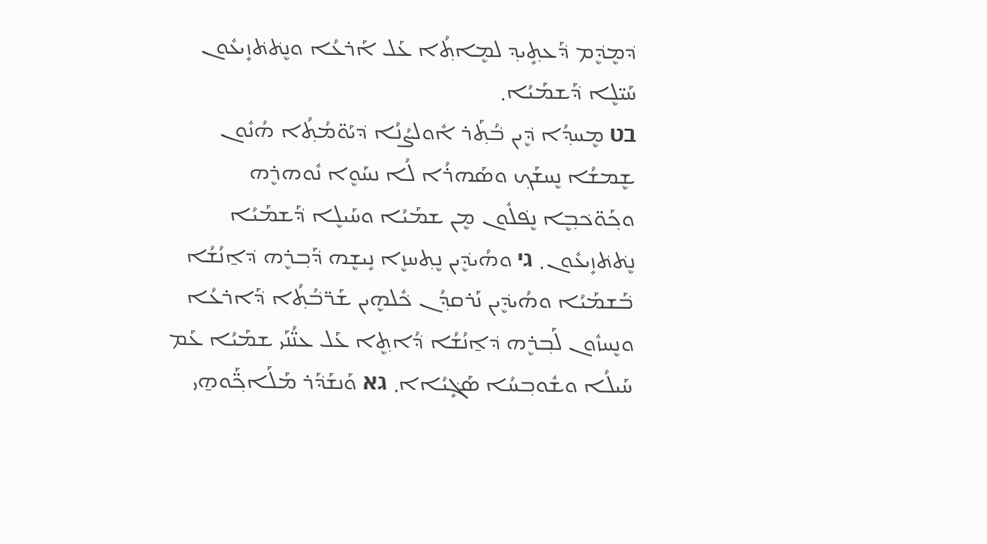ܕ݁ܡܷܕܷ݁ܡ ܕ݁ܰܥܬ݂ܻܝܕ݂ ܠܡܷܐܬ݂ܳܐ ܥܰܠ ܐܰܪܥܳܐ ܘܢܷܬ݁ܬ݁ܙܻܝܥܽܘܢ ܚܰܝ̈ܠܷܐ ܕ݁ܰܫܡܰܝܳܐ܂
בט ܡܷܚܕ݂ܳܐ ܕܷ݁ܝܢ ܒ݁ܳܬ݂ܰܪ ܐܽܘܠܨܳܢܳܐ ܕ݁ܝܰܘ̈ܡܳܬ݂ܳܐ ܗܳܢܽܘܢ ܫܷܡܫܳܐ ܢܷܚܫܰܟ݂ ܘܣܰܗܪܳܐ ܠܳܐ ܢܚܰܘܷܐ ܢܽܘܗܪܷܗ ܘܟ݂ܰܘ̈ܟ݁ܒ݂ܷܐ ܢܷܦ݁ܠܽܘܢ ܡܷܢ ܫܡܰܝܳܐ ܘܚܰܝܠܷܐ ܕ݁ܰܫܡܰܝܳܐ ܢܷܬ݁ܬ݁ܙܻܝܥܽܘܢ܂ גי ܘܗܳܝܕܷ݁ܝܢ ܢܷܬ݂ܚܙܷܐ ܢܻܝܫܷܗ ܕ݁ܰܒ݂ܪܷܗ ܕ݁ܐ̱ܢܳܫܳܐ ܒ݁ܰܫܡܰܝܳܐ ܘܗܳܝܕܷ݁ܝܢ ܢܰܪܩܕ݂ܳܢ ܟ݁ܽܠܗܷܝܢ ܫܰܪ̈ܒ݁ܳܬ݂ܳܐ ܕ݁ܰܐܪܥܳܐ ܘܢܷܚܙܽܘܢ ܠܰܒ݂ܪܷܗ ܕ݁ܐ̱ܢܳܫܳܐ ܕ݁ܳܐܬ݂ܷܐ ܥܰܠ ܥܢ̈ܳܢܰܝ ܫܡܰܝܳܐ ܥܰܡ ܚܰܝܠܳܐ ܘܫܽܘܒ݂ܚܳܐ ܣܰܓܻ݁ܝܳܐܐ܂ גא ܘܰܢܫܰܕ݁ܰܪ ܡܰܠܰܐܟ݂̈ܰܘܗ̱ܝ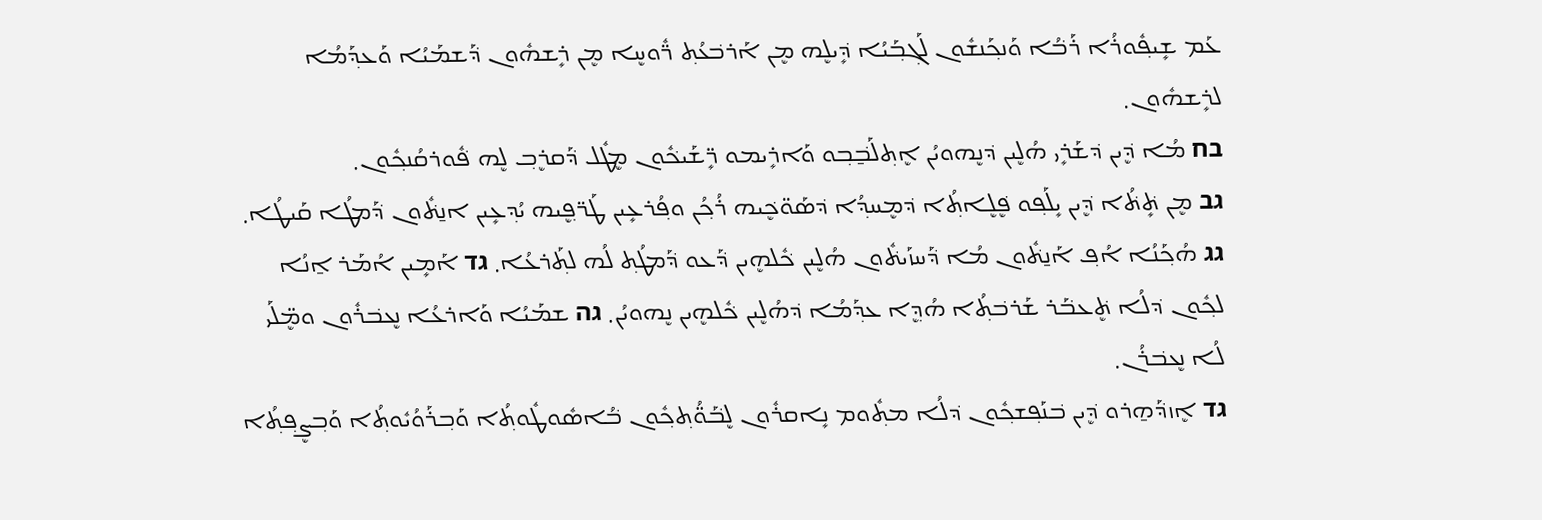ܥܰܡ ܫܻܝܦ݂ܽܘܪܳܐ ܪܰܒ݁ܳܐ ܘܰܢܟ݂ܰܢܫܽܘܢ ܠܰܓ݂ܒ݂ܰܝܳܐ ܕܻ݁ܝܠܷܗ ܡܷܢ ܐܰܪܒ݁ܥܳܬ݂ ܪ̈ܽܘܚܷܐ ܡܷܢ ܪܻܫܗܽܘܢ ܕ݁ܰܫܡܰܝܳܐ ܘܰܥܕ݂ܰܡܳܐ ܠܪܻܫܗܽܘܢ܂
בח ܡܳܐ ܕܷ݁ܝܢ ܕ݁ܫܰܪܻܝ ܗܳܠܷܝܢ ܕ݁ܢܷܗܘܝܳܢ ܐܷܬ݂ܠܰܒ̱݁ܒ݂ܘ ܘܰܐܪܻܝܡܘ ܪܻ̈ܫܰܝܟ݁ܽܘܢ ܡܷܛܽܠ ܕ݁ܰܩܪܷܒ݂ ܠܷܗ ܦ݁ܽܘܪܩܳܢܟ݂ܽܘܢ܂
גב ܡܷܢ ܬܻ݁ܬ݁ܳܐ ܕܷ݁ܝܢ ܝܻܠܰܦ݂ܘ ܦܷ݁ܠܷܐܬ݂ܳܐ ܕ݁ܡܷܚܕ݂ܳܐ ܕ݁ܣܰܘ̈ܟܷ݁ܝܗ ܪܳܟ݂ܳܢ ܘܦ݂ܳܪܥܻܝܢ ܛܰܪ̈ܦ݂ܷܝܗ ܝܳܕ݂ܥܻܝܢ ܐܢ̱ܬ݁ܽܘܢ ܕ݁ܰܡܛܳܐ ܩܰܝܛܳܐ܂ גג ܗܳܟ݂ܰܢܳܐ ܐܳܦ݂ ܐܰܢ̱ܬ݁ܽܘܢ ܡܳܐ ܕ݁ܰܚܙܰܝܬ݁ܽܘܢ ܗܳܠܷܝܢ ܟ݁ܽܠܗܷܝܢ ܕ݁ܰܥܘ ܕ݁ܰܡܛܳܬ݂ ܠܳܗ ܠܬ݂ܰܪܥܳܐ܂ גד ܐܰܡܻܝܢ ܐܳܡܰܪ ܐ̱ܢܳܐ ܠܟ݂ܽܘܢ ܕ݁ܠܳܐ ܬܷ݁ܥܒ݁ܰܪ ܫܰܪܒ݁ܬ݂ܳܐ ܗܳܕ݂ܷܐ ܥܕ݂ܰܡܳܐ ܕ݁ܗܳܠܷܝܢ ܟ݁ܽܠܗܷܝܢ ܢܷܗܘܝܳܢ܂ גה ܫܡܰܝܳܐ ܘܰܐܪܥܳܐ ܢܷܥܒ݁ܪܽܘܢ ܘܡܷ̈ܠܰܝ ܠܳܐ ܢܷܥܒ݁ܪܳܢ܂
גד ܐܷܙܕ݁ܰܗ̱ܪܘ ܕܷ݁ܝܢ ܒ݁ܢܰܦ݂ܫܟ݂ܽܘܢ ܕ݁ܠܳܐ ܡܬ݂ܽܘܡ ܢܻܐܩܪܽܘܢ ܠܷܒ݁ܰܘ̈ܳܬ݂ܟ݂ܽܘܢ ܒ݁ܳܐܣܽܘܛܽܘܬ݂ܳܐ ܘܰܒ݂ܪܰܘܳܝܽܘܬ݂ܳܐ ܘܰܒ݂ܨܷܦ݂ܬ݂ܳܐ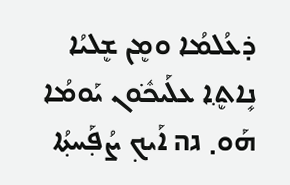ܕ݁ܥܳܠܡܳܐ ܘܡܷܢ ܫܷܠܝܳܐ ܢܻܐܬ݂ܷܐ ܥܠܰܝܟ݁ܽܘܢ ܝܰܘܡܳܐ ܗܰܘ܂ גה ܐܰܝܟ݂ ܨܳܦ݂ܰܚܬ݂ܳܐ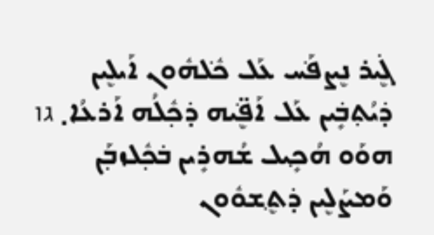ܓܷ݁ܝܪ ܢܷܨܦ݁ܰܚ ܥܰܠ ܟ݁ܽܠܗܽܘܢ ܐܰܝܠܷܝܢ ܕ݁ܝܳܬ݂ܒܻ݁ܝܢ ܥܰܠ ܐܰܦܷ݁̈ܝܗ ܕ݁ܟ݂ܽܠܳܗ ܐܰܪܥܳܐ܂ גו ܗܘܰܘ ܗܳܟ݂ܻܝܠ ܫܳܗܪܻܝܢ ܒ݁ܟ݂ܽܠܙܒ݂ܰܢ ܘܰܡܨܰܠܷܝܢ ܕ݁ܬ݂ܷܫܘܽܘܢ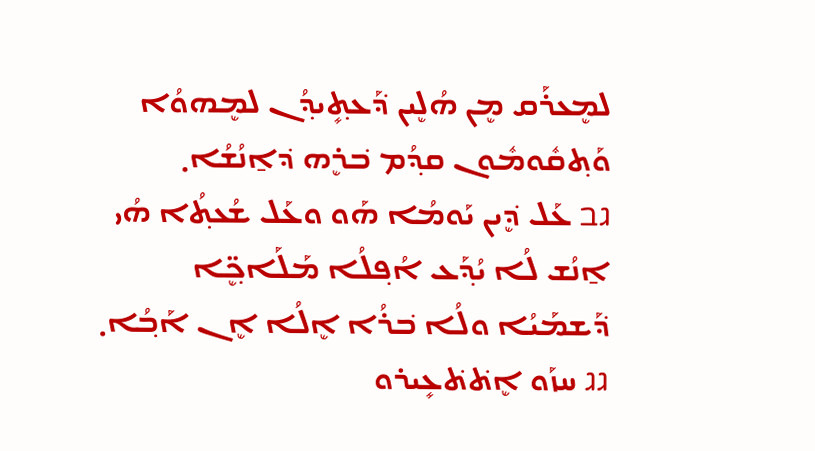ܠܡܷܥܪܰܩ ܡܷܢ ܗܳܠܷܝܢ ܕ݁ܰܥܬ݂ܻܝܕ݂ܳܢ ܠܡܷܗܘܳܐ ܘܰܬ݂ܩܽܘܡܽܘܢ ܩܕ݂ܳܡ ܒ݁ܪܷܗ ܕ݁ܐ̱ܢܳܫܳܐ܂
גב ܥܰܠ ܕܷ݁ܝܢ ܝܰܘܡܳܐ ܗܰܘ ܘܥܰܠ ܫܳܥܬ݂ܳܐ ܗܳܝ ܐ̱ܢܳܫ ܠܳܐ ܝܳܕ݂ܰܥ ܐܳܦ݂ܠܳܐ ܡܰܠܰܐܟ݂ܷ̈ܐ ܕ݁ܰܫܡܰܝܳܐ ܘܠܳܐ ܒ݁ܪܳܐ ܐܷܠܳܐ ܐܷܢ ܐܰܒ݂ܳܐ܂ גג ܚܙܰܘ ܐܷܬ݁ܬ݁ܥܻܝܪܘ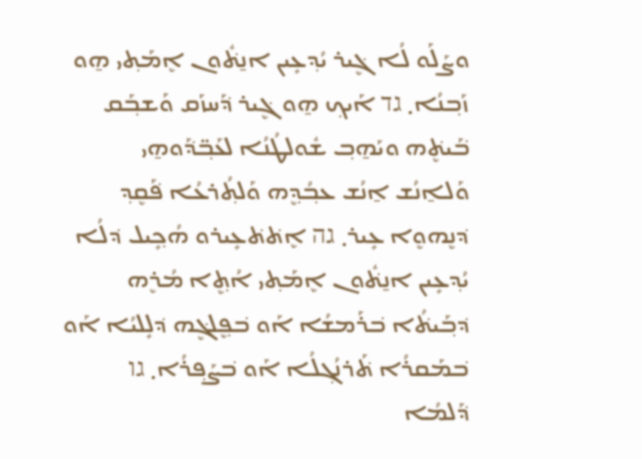ܘܨܰܠܰܘ ܠܳܐ ܓܷ݁ܝܪ ܝܳܕ݂ܥܻܝܢ ܐܢ̱ܬ݁ܽܘܢ ܐܷܡܰܬ݂ܝ ܗ̱ܘ ܙܰܒ݂ܢܳܐ܂ גד ܐܰܝܟ݂ ܗ̱ܘ ܓܷ݁ܝܪ ܕ݁ܰܚܙܰܩ ܘܰܫܒ݂ܰܩ ܒ݁ܰܝܬܷ݁ܗ ܘܝܰܗ̱ܒ݂ ܫܽܘܠܛܳܢܳܐ ܠܥܰܒ݂̈ܕ݁ܰܘܗ̱ܝ ܘܰܠܐ̱ܢܳܫ ܐ̱ܢܳܫ ܥܒ݂ܳܕ݂ܷܗ ܘܰܠܬ݂ܳܪܥܳܐ ܦ݁ܰܩܷܕ݂ ܕ݁ܢܷܗܘܷܐ ܥܻܝܪ܂ גה ܐܷܬ݁ܬ݁ܥܻܝܪܘ ܗܳܟ݂ܻܝܠ ܕ݁ܠܳܐ ܝܳܕ݂ܥܻܝܢ ܐܢ̱ܬ݁ܽܘܢ ܐܷܡܰܬ݂ܝ ܐܳܬ݂ܷܐ ܡܳܪܷܗ ܕ݁ܒ݂ܰܝܬ݁ܳܐ ܒ݁ܪܰܡܫܳܐ ܐܰܘ ܒ݁ܦ݂ܷܠܓܷ݁ܗ ܕ݁ܠܻܠܝܳܐ ܐܰܘ ܒ݁ܡܰܩܪܳܐ ܬ݁ܰܪܢܳܓ݂ܠܳܐ ܐܰܘ ܒ݁ܨܰܦ݂ܪܳܐ܂ גו ܕ݁ܰܠܡܳܐ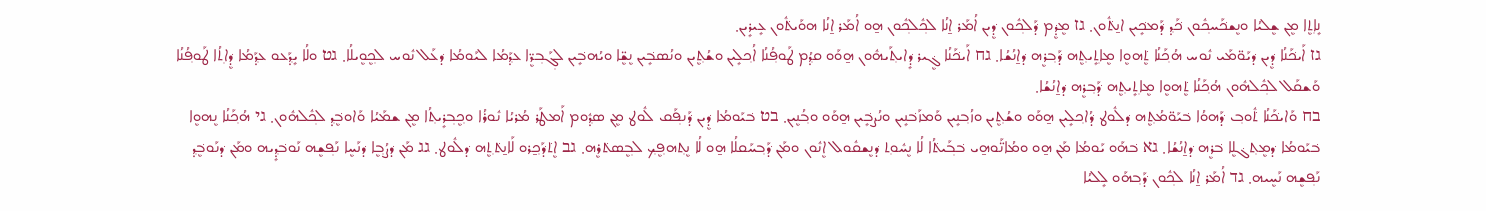ܢܻܐܬ݂ܷܐ ܡܷܢ ܫܷܠܝܳܐ ܘܢܷܫܟ݁ܰܚܟ݂ܽܘܢ ܟ݁ܰܕ݂ ܕ݁ܰܡܟܻ݁ܝܢ ܐܢ̱ܬ݁ܽܘܢ܂ גז ܡܷܕܷ݁ܡ ܕ݁ܰܠܟ݂ܽܘܢ ܕܷ݁ܝܢ ܐܳܡܰܪ ܐ̱ܢܳܐ ܠܟ݂ܽܠܟ݂ܽܘܢ ܗ̱ܘ ܐܳܡܰܪ ܐ̱ܢܳܐ ܗܘܰܝܬ݁ܽܘܢ ܥܻܝܪܻܝܢ܂
גז ܐܰܝܟ݁ܰܢܳܐ ܕܷ݁ܝܢ ܕ݁ܝܰܘ̈ܡܰܝ ܢܽܘܚ ܗܳܟ݂ܰܢܳܐ ܬܷ݁ܗܘܷܐ ܡܷܐܬ݂ܻܝܬ݂ܷܗ ܕ݁ܰܒ݂ܪܷܗ ܕ݁ܐ̱ܢܳܫܳܐ܂ גח ܐܰܝܟ݁ܰܢܳܐ ܓܷ݁ܝܪ ܕܻ݁ܐܝܬ݂ܰܝܗܽܘܢ ܗ̱ܘܰܘ ܩܕ݂ܳܡ ܛܰܘܦ݂ܳܢܳܐ ܐܳܟ݂ܠܻܝܢ ܘܫܳܬ݂ܷܝܢ ܘܢܳܣܒܻ݁ܝܢ ܢܷܫܷ̈ܐ ܘܝܳܗܒܻ݁ܝܢ ܠܓ݂ܰܒ݂ܪܷ̈ܐ ܥܕ݂ܰܡܳܐ ܠܝܰܘܡܳܐ ܕ݁ܥܰܠ ܢܽܘܚ ܠܟ݂ܷܘܷܝܠܳܐ܂ גט ܘܠܳܐ ܝܻܕ݂ܰܥܘ ܥܕ݂ܰܡܳܐ ܕܷ݁ܐܬ݂ܳܐ ܛܰܘܦ݂ܳܢܳܐ ܘܰܫܩܰܠ ܠܟ݂ܽܠܗܽܘܢ ܗܳܟ݂ܰܢܳܐ ܬܷ݁ܗܘܷܐ ܡܷܐܬ݂ܻܝܬ݂ܷܗ ܕ݁ܰܒ݂ܪܷܗ ܕ݁ܐ̱ܢܳܫܳܐ܂
בח ܘܰܐܝܟ݁ܰܢܳܐ ܬ݁ܽܘܒ݂ ܕ݁ܰܗܘܳܐ ܒ݁ܝܰܘ̈ܡܳܬ݂ܷܗ ܕ݁ܠܽܘܛ ܕ݁ܳܐܟ݂ܠܻܝܢ ܗ̱ܘܰܘ ܘܫܳܬ݂ܷܝܢ ܘܙܳܒ݂ܢܻܝܢ ܘܰܡܙܰܒ݁ܢܻܝܢ ܘܢܳܨܒܻ݁ܝܢ ܗ̱ܘܰܘ ܘܒ݂ܳܢܷܝܢ܂ בט ܒ݁ܝܰܘܡܳܐ ܕܷ݁ܝܢ ܕ݁ܰܢܦ݂ܰܩ ܠܽܘܛ ܡܷܢ ܣܕ݂ܽܘܡ ܐܰܡܛܰܪ ܡܳܪܝܳܐ ܢܽܘܪܳܐ ܘܟ݂ܷܒ݂ܪܻܝܬ݂ܳܐ ܡܷܢ ܫܡܰܝܳܐ ܘܰܐܘܒܷ݁ܕ݂ ܠܟ݂ܽܠܗܽܘܢ܂ גי ܗܳܟ݂ܰܢܳܐ ܢܷܗܘܷܐ ܒ݁ܝܰܘܡܳܐ ܕ݁ܡܷܬ݂ܓ݁ܠܷܐ ܒ݁ܪܷܗ ܕ݁ܐ̱ܢܳܫܳܐ܂ גא ܒ݁ܗܰܘ ܝܰܘܡܳܐ ܡܰܢ ܗ̱ܘ ܘܡܳܐܢ̈ܰܘܗ̱ܝ ܒ݁ܒ݂ܰܝܬ݁ܳܐ ܠܳܐ ܢܷܚܽܘܬ݂ ܕ݁ܢܷܫܩܽܘܠ ܐܷܢܽܘܢ ܘܡܰܢ ܕ݁ܰܒ݂ܚܰܩܠܳܐ ܗ̱ܘ ܠܳܐ ܢܷܬ݂ܗܦ݂ܷܟ݂ ܠܒ݂ܷܣܬ݁ܪܷܗ܂ גב ܐܷܬ݁ܕ݁ܰܟ݂̱ܪܘ ܠܰܐܢ̱ܬ݁ܬ݂ܷܗ ܕ݁ܠܽܘܛ܂ גג ܡܰܢ ܕ݁ܨܳܒ݂ܷܐ ܕ݁ܢܰܚܷܐ ܢܰܦ݂ܫܷܗ ܢܰܘܒ݁ܕ݂ܻܝܗ ܘܡܰܢ ܕ݁ܢܰܘܒܷ݁ܕ݂ ܢܰܦ݂ܫܷܗ ܢܰܚܷܝܗ܂ גד ܐܳܡܰܪ ܐ̱ܢܳܐ ܠܟ݂ܽܘܢ ܕ݁ܰܒ݂ܗܰܘ ܠܻܠܝܳܐ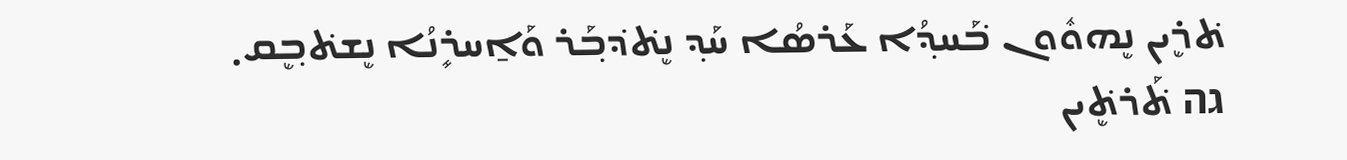ܬ݁ܪܷܝܢ ܢܷܗܘܽܘܢ ܒ݁ܰܚܕ݂ܳܐ ܥܰܪܣܳܐ ܚܰܕ݂ ܢܷܬ݁ܕ݁ܒ݂ܰܪ ܘܰܐ̱ܚܪܻܢܳܐ ܢܷܫܬ݁ܒ݂ܷܩ܂ גה ܬ݁ܰܪܬܷ݁ܝܢ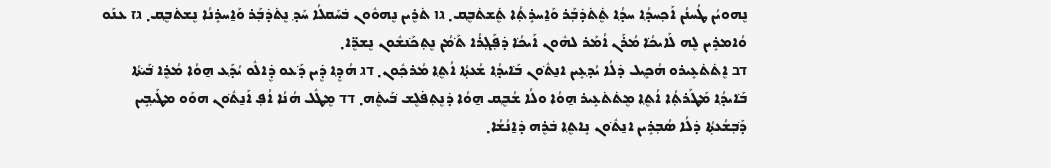ܢܷܗܘܝܳܢ ܛܳܚܢܳܢ ܐܰܟ݂ܚܕ݂ܳܐ ܚܕ݂ܳܐ ܬܷ݁ܬ݁ܕ݁ܒ݂ܰܪ ܘܰܐ̱ܚܪܻܬ݂ܳܐ ܬܷ݁ܫܬ݁ܒ݂ܷܩ܂ גו ܬ݁ܪܷܝܢ ܢܷܗܘܽܘܢ ܒ݁ܚܰܩܠܳܐ ܚܰܕ݂ ܢܷܬ݁ܕ݁ܒ݂ܰܪ ܘܰܐ̱ܚܪܻܢܳܐ ܢܷܫܬ݁ܒ݂ܷܩ܂ גז ܥܢܰܘ ܘܳܐܡܪܻܝܢ ܠܷܗ ܠܰܐܝܟ݁ܳܐ ܡܳܪܰܢ ܐܳܡܰܪ ܠܗܽܘܢ ܐܰܝܟ݁ܳܐ ܕ݁ܦ݂ܰܓ݂ܪܳܐ ܬ݁ܰܡܳܢ ܢܷܬ݂ܟ݁ܰܢܫܽܘܢ ܢܷܫܪܷ̈ܐ܂
דב ܐܷܬ݁ܬ݁ܥܻܝܪܘ ܗܳܟ݂ܻܝܠ ܕ݁ܠܳܐ ܝܳܕ݂ܥܻܝܢ ܐܢ̱ܬ݁ܽܘܢ ܒ݁ܰܐܝܕ݂ܳܐ ܫܳܥܬ݂ܳܐ ܐܳܬ݂ܷܐ ܡܳܪܟ݂ܽܘܢ܂ דג ܗܳܕ݂ܷܐ ܕܷ݁ܝܢ ܕ݁ܰܥܘ ܕܷ݁ܐܠܽܘ ܝܳܕ݂ܰܥ ܗ̱ܘܳܐ ܡܳܪܷܐ ܒ݁ܰܝܬ݁ܳܐ ܒ݁ܰܐܝܕ݂ܳܐ ܡܰܛܰܪܬ݂ܳܐ ܐܳܬ݂ܷܐ ܡܷܬ݁ܬ݁ܥܻܝܪ ܗ̱ܘܳܐ ܘܠܳܐ ܫܳܒ݂ܷܩ ܗ̱ܘܳܐ ܕ݁ܢܷܬ݂ܦ݁ܠܷܫ ܒ݁ܰܝܬܷ݁ܗ܂ דד ܡܷܛܽܠ ܗܳܢܳܐ ܐܳܦ݂ ܐܰܢ̱ܬ݁ܽܘܢ ܗܘܰܘ ܡܛܰܝܒ݂ܻܝܢ ܕ݁ܰܒ݂ܫܳܥܬ݂ܳܐ ܕ݁ܠܳܐ ܣܳܒ݂ܪܻܝܢ ܐܢ̱ܬ݁ܽܘܢ ܢܻܐܬ݂ܷܐ ܒ݁ܪܷܗ ܕ݁ܐ̱ܢܳܫܳܐ܂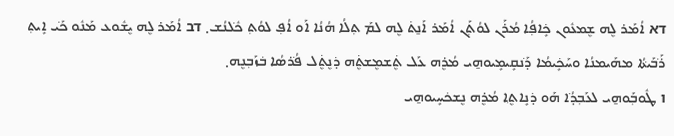דא ܐܳܡܰܪ ܠܷܗ ܫܷܡܥܽܘܢ ܟܻ݁ܐܦ݂ܳܐ ܡܳܪܰܢ ܠܘܳܬ݂ܰܢ ܐܳܡܰܪ ܐܰܢ̱ܬ݁ ܠܷܗ ܠܡܰ ܬ݂ܠܳܐ ܗܳܢܳܐ ܐܰܘ ܐܳܦ݂ ܠܘܳܬ݂ ܟ݁ܽܠܢܳܫ܂ דב ܐܳܡܰܪ ܠܷܗ ܝܷܫܽܘܥ ܡܰܢܽܘ ܟ݁ܰܝ ܐܻܝܬ݂ ܪܰܒ݁ܰܝܬ݁ܳܐ ܡܗܰܝܡܢܳܐ ܘܚܰܟܻ݁ܝܡܳܐ ܕ݁ܰܢܩܻܝܡܻܝܘܗ̱ܝ ܡܳܪܷܗ ܥܰܠ ܬܷ݁ܫܡܷܫܬܷ݁ܗ ܕ݁ܢܷܬܷ݁ܠ ܦ݁ܳܪܣܳܐ ܒ݁ܙܰܒ݂ܢܷܗ܂
ו ܛܽܘܒ݂ܰܘܗ̱ܝ ܠܥܰܒ݂ܕ݁ܳܐ ܗܰܘ ܕ݁ܢܻܐܬ݂ܷܐ ܡܳܪܷܗ ܢܷܫܟ݁ܚܻܝܘܗ̱ܝ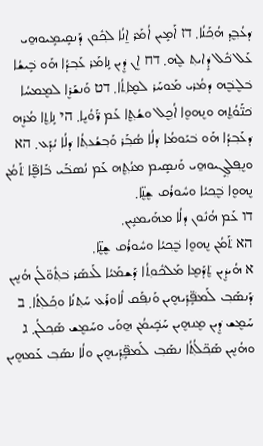ܕ݁ܥܳܒ݂ܷܕ݂ ܗܳܟ݂ܰܢܳܐ܂ דז ܐܰܡܻܝܢ ܐܳܡܰܪ ܐ̱ܢܳܐ ܠܟ݂ܽܘܢ ܕ݁ܰܢܩܻܝܡܻܝܘܗ̱ܝ ܥܰܠ ܟ݁ܽܠ ܕܻ݁ܐܝܬ݂ ܠܷܗ܂ דח ܐܷܢ ܕܷ݁ܝܢ ܢܻܐܡܰܪ ܥܰܒ݂ܕ݁ܳܐ ܗܰܘ ܒܻ݁ܝܫܳܐ ܒ݁ܠܷܒܷ݁ܗ ܕ݁ܡܳܪܝ ܡܰܘܚܰܪ ܠܡܷܐܬ݂ܳܐ܂ דט ܘܰܢܫܰܪܷܐ ܠܡܷܡܚܳܐ ܟ݁ܢ̈ܰܘܳܬ݂ܷܗ ܘܢܷܗܘܷܐ ܐܳܟ݂ܷܠ ܘܫܳܬ݂ܷܐ ܥܰܡ ܪ̈ܰܘܳܝܷܐ܂ הי ܢܻܐܬ݂ܷܐ ܡܳܪܷܗ ܕ݁ܥܰܒ݂ܕ݁ܳܐ ܗܰܘ ܒ݁ܝܰܘܡܳܐ ܕ݁ܠܳܐ ܣܳܒ݂ܰܪ ܘܰܒ݂ܫܳܥܬ݂ܳܐ ܕ݁ܠܳܐ ܝܳܕ݂ܰܥ܂ הא ܘܢܷܦ݂ܠܓ݂ܻܝܘܗ̱ܝ ܘܰܢܣܻܝܡ ܡܢܳܬ݂ܷܗ ܥܰܡ ܢܳܣܒ݁ܰܝ ܒ݁ܰܐܦܷ݁̈ܐ ܬ݁ܰܡܳܢ ܢܷܗܘܷܐ ܒܷ݁ܟ݂ܝܳܐ ܘܚܽܘܪܳܩ ܫܷܢܷ̈ܐ܂
דו ܥܰܡ ܗܳܢܽܘܢ ܕ݁ܠܳܐ ܡܗܰܝܡܢܻܝܢ܂
הא ܬ݁ܰܡܳܢ ܢܷܗܘܷܐ ܒܷ݁ܟ݂ܝܳܐ ܘܚܽܘܪܳܩ ܫܷܢܷ̈ܐ܂
א ܗܳܝܕܷ݁ܝܢ ܬܷ݁ܕ݁ܰܡܷܐ ܡܰܠܟ݁ܽܘܬ݂ܳܐ ܕ݁ܰܫܡܰܝܳܐ ܠܰܥܣܰܪ ܒ݁ܬ݂ܽܘ̈ܠܳܢ ܗܳܢܷܝܢ ܕ݁ܰܢܣܰܒ݂ ܠܰܡܦܻ݁̈ܕ݂ܰܝܗܷܝܢ ܘܰܢܦ݂ܰܩ ܠܽܐܘܪܰܥ ܚܰܬ݂ܢܳܐ ܘܟ݂ܰܠܬ݂ܳܐ܂ ב ܚܰܡܷܫ ܕܷ݁ܝܢ ܡܷܢܗܷܝܢ ܚܰܟܻ݁ܝܡܳܢ ܗ̱ܘܰܝ ܘܚܰܡܷܫ ܣܰܟ݂ܠܳܢ܂ ג ܘܗܳܢܷܝܢ ܣܰܟ݂̈ܠܳܬ݂ܳܐ ܢܣܰܒ݂ ܠܰܡܦܻ݁̈ܕ݂ܰܝܗܷܝܢ ܘܠܳܐ ܢܣܰܒ݂ ܥܰܡܗܷܝܢ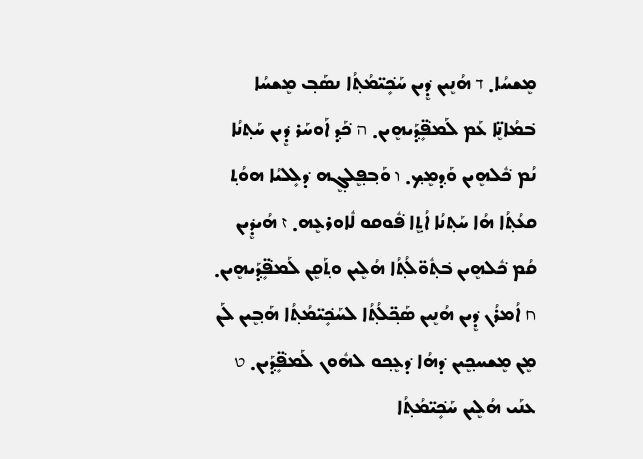ܡܷܫܚܳܐ܂ ד ܗܳܢܷܝܢ ܕܷ݁ܝܢ ܚܰܟܻ݁ܝ̈ܡܳܬ݂ܳܐ ܢܣܰܒ݂ ܡܷܫܚܳܐ ܒ݁ܡܳܐܢܷ̈ܐ ܥܰܡ ܠܰܡܦܻ݁̈ܕ݂ܰܝܗܷܝܢ܂ ה ܟ݁ܰܕ݂ ܐܰܘܚܰܪ ܕܷ݁ܝܢ ܚܰܬ݂ܢܳܐ ܢܳܡ ܟ݁ܽܠܗܷܝܢ ܘܰܕ݂ܡܷܟ݂܂ ו ܘܰܒ݂ܦ݂ܷܠܓ݂ܷܗ ܕ݁ܠܻܠܝܳܐ ܗܘܳܬ݂ ܩܥܳܬ݂ܳܐ ܗܳܐ ܚܰܬ݂ܢܳܐ ܐܳܬ݂ܷܐ ܦ݁ܽܘܩܘ ܠܽܐܘܪܥܷܗ܂ ז ܗܳܝܕܷ݁ܝܢ ܩܳܡ ܟ݁ܽܠܗܷܝܢ ܒ݁ܬ݂ܽܘ̈ܠܳܬ݂ܳܐ ܗܳܠܷܝܢ ܘܬ݂ܰܩܷܢ ܠܰܡܦܻ݁̈ܕ݂ܰܝܗܷܝܢ܂ ח ܐܳܡܪܳܢ ܕܷ݁ܝܢ ܗܳܢܷܝܢ ܣܰܟ݂̈ܠܳܬ݂ܳܐ ܠܚܰܟܻ݁ܝ̈ܡܳܬ݂ܳܐ ܗܰܒ݂ܷܝܢ ܠܰܢ ܡܷܢ ܡܷܫܚܟ݂ܷܝܢ ܕ݁ܗܳܐ ܕ݁ܥܷܟ݂ܘ ܠܗܽܘܢ ܠܰܡܦܻ݁̈ܕ݂ܰܝܢ܂ ט ܥܢܰܝ ܗܳܠܷܝܢ ܚܰܟܻ݁ܝ̈ܡܳܬ݂ܳܐ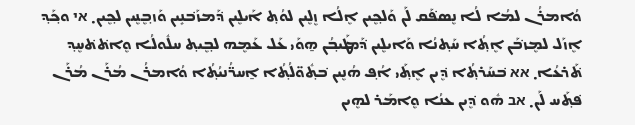ܘܳܐܡܪܳܢ ܠܡܳܐ ܠܳܐ ܢܷܣܦ݁ܰܩ ܠܰܢ ܘܰܠܟ݂ܷܝܢ ܐܷܠܳܐ ܙܷܠܷܝܢ ܠܘܳܬ݂ ܐܰܝܠܷܝܢ ܕ݁ܰܡܙܰܒ݁ܢܻܝܢ ܘܰܙܒ݂ܷܢܷܝܢ ܠܟ݂ܷܝܢ܂ אי ܘܟ݂ܰܕ݂ ܐܷܙܰܠ ܠܡܷܙܒ݁ܰܢ ܐܷܬ݂ܳܐ ܚܰܬ݂ܢܳܐ ܘܰܐܝܠܷܝܢ ܕ݁ܰܡܛܰܝܒ݂ܳܢ ܗ̱ܘܰܝ ܥܰܠ ܥܰܡܷܗ ܠܒ݂ܷܝܬ݂ ܚܠܽܘܠܳܐ ܘܷܐܬ݁ܬ݁ܚܷܕ݂ ܬ݁ܰܪܥܳܐ܂ אא ܒ݁ܚܰܪܬ݂ܳܐ ܕܷ݁ܝܢ ܐܷܬ݂ܰܝ ܐܳܦ݂ ܗܳܢܷܝܢ ܒ݁ܬ݂ܽܘ̈ܠܳܬ݂ܳܐ ܐ̱ܚܪ̈ܳܢܝܳܬ݂ܳܐ ܘܳܐܡܪܳܢ ܡܳܪܰܢ ܡܳܪܰܢ ܦ݁ܬ݂ܰܚ ܠܰܢ܂ אב ܗܽܘ ܕܷ݁ܝܢ ܥܢܳܐ ܘܷܐܡܰܪ ܠܗܷܝܢ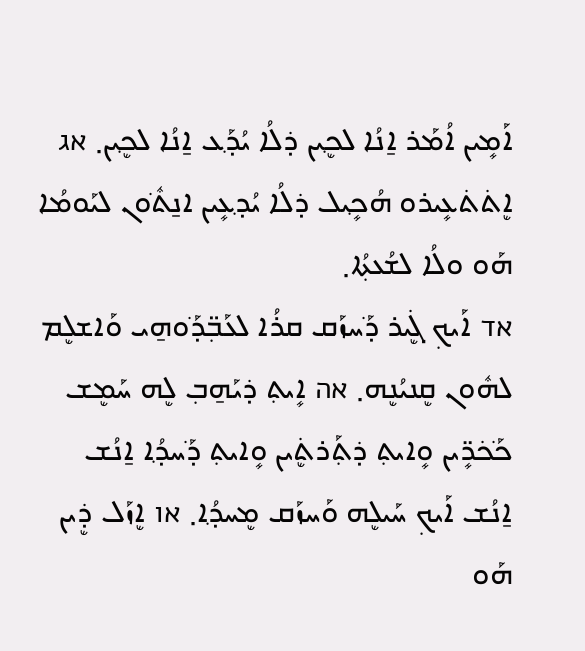ܐܰܡܻܝܢ ܐܳܡܰܪ ܐ̱ܢܳܐ ܠܟ݂ܷܝܢ ܕ݁ܠܳܐ ܝܳܕ݂ܰܥ ܐ̱ܢܳܐ ܠܟ݂ܷܝܢ܂ אג ܐܷܬ݁ܬ݁ܥܻܝܪܘ ܗܳܟ݂ܻܝܠ ܕ݁ܠܳܐ ܝܳܕ݂ܥܻܝܢ ܐܢ̱ܬ݁ܽܘܢ ܠܝܰܘܡܳܐ ܗܰܘ ܘܠܳܐ ܠܫܳܥܬ݂ܳܐ܂
אד ܐܰܝܟ݂ ܓܷ݁ܝܪ ܕ݁ܰܚܙܰܩ ܩܪܳܐ ܠܥܰܒ݂̈ܕ݁ܰܘܗ̱ܝ ܘܰܐܫܠܷܡ ܠܗܽܘܢ ܩܷܢܝܳܢܷܗ܂ אה ܐܻܝܬ݂ ܕ݁ܝܰܗ̱ܒ݂ ܠܷܗ ܚܰܡܷܫ ܟ݁ܰܟ݁ܪܻ̈ܝܢ ܘܻܐܝܬ݂ ܕ݁ܬ݂ܰܪܬܷ݁ܝܢ ܘܻܐܝܬ݂ ܕ݁ܰܚܕ݂ܳܐ ܐ̱ܢܳܫ ܐ̱ܢܳܫ ܐܰܝܟ݂ ܚܰܝܠܷܗ ܘܰܚܙܰܩ ܡܷܚܕ݂ܳܐ܂ או ܐܷܙܰܠ ܕܷ݁ܝܢ ܗܰܘ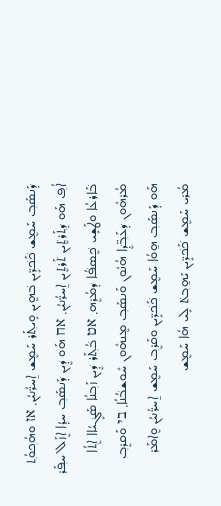ܕ݁ܰܢܣܰܒ݂ ܚܰܡܷܫ ܟ݁ܰܟ݁ܪܻ̈ܝܢ ܒ݁ܗܷܝܢ ܘܻܝܬ݂ܰܪ ܚܰܡܷܫ ܐ̱ܚܪ̈ܳܢܝܳܢ܂ אז ܘܗܳܟ݂ܘܳܬ݂ ܐܳܦ݂ ܗܰܘ ܕ݁ܬ݂ܰܪܬܷ݁ܝܢ ܬ݁ܰܪܬܷ݁ܝܢ ܐ̱ܚܪ̈ܳܢܝܳܢ܂ אח ܗܰܘ ܕܷ݁ܝܢ ܕ݁ܰܢܣܰܒ݂ ܚܕ݂ܳܐ ܐܷܙܰܠ ܚܦ݂ܰܪ ܒ݁ܰܐܪܥܳܐ ܘܛܰܫܻܝ ܟܷ݁ܣܦ݁ܳܐ ܕ݁ܡܳܪܷܗ܂ אט ܒ݁ܳܬ݂ܰܪ ܕܷ݁ܝܢ ܙܰܒ݂ܢܳܐ ܣܰܓܻ݁ܝܳܐܐ ܐܷܬ݂ܳܐ ܡܳܪܗܽܘܢ ܕ݁ܥܰܒ݂̈ܕܷ݁ܐ ܗܳܢܽܘܢ ܘܰܢܣܰܒ݂ ܡܷܢܗܽܘܢ ܚܽܘܫܒ݁ܳܢܳܐ܂ בי ܘܰܩܪܷܒ݂ ܗܰܘ ܕ݁ܰܢܣܰܒ݂ ܗ̱ܘܳܐ ܚܰܡܷܫ ܟ݁ܰܟ݁ܪܻ̈ܝܢ ܘܩܰܪܷܒ݂ ܚܰܡܷܫ ܐ̱ܚܪ̈ܳܢܝܳܢ ܘܷܐܡܰܪ ܡܳܪܝ ܚܰܡܷܫ ܟ݁ܰܟ݁ܪܻ̈ܝܢ ܝܰܗ̱ܒ݂ܬ݁ ܠܻܝ ܗܳܐ ܚܰܡܷܫ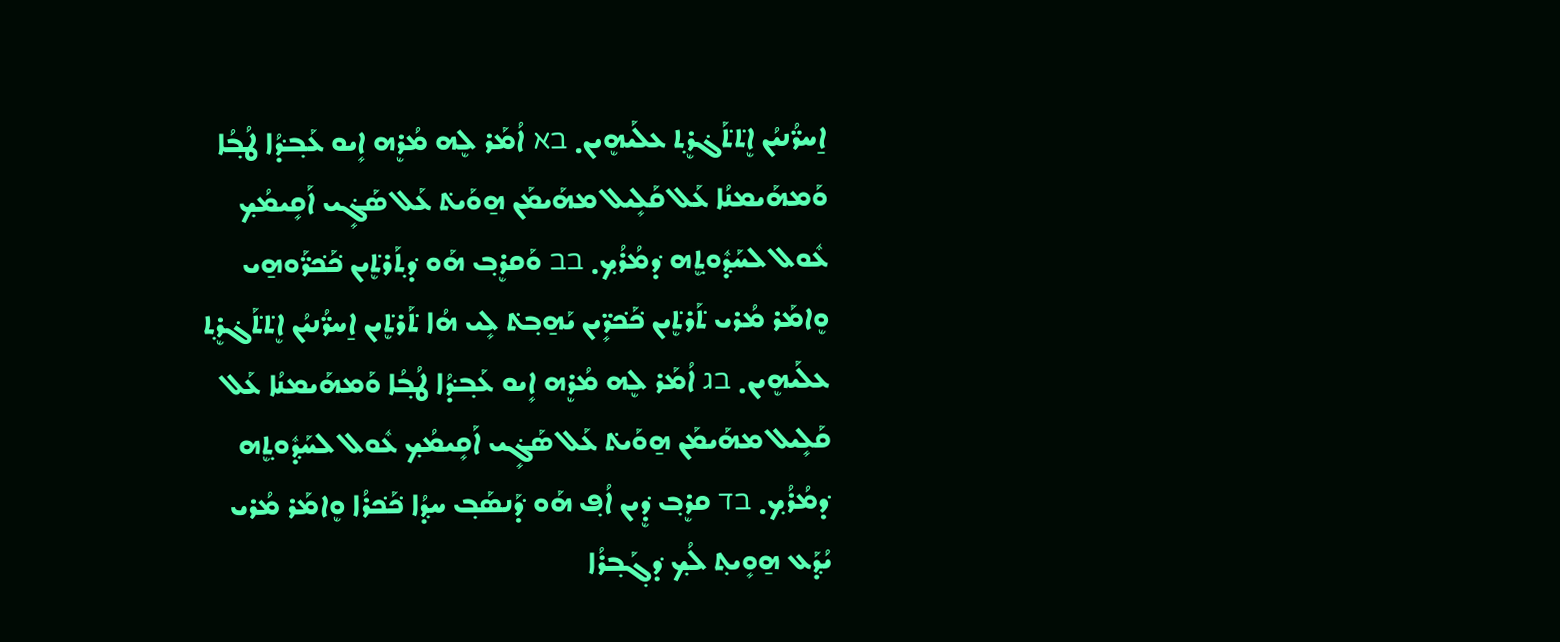ܐ̱ܚܪ̈ܳܢܝܳܢ ܐܷܬ݁ܬ݁ܰܓ݁ܪܷܬ݂ ܥܠܰܝܗܷܝܢ܂ בא ܐܳܡܰܪ ܠܷܗ ܡܳܪܷܗ ܐܻܝܘ ܥܰܒ݂ܕ݁ܳܐ ܛܳܒ݂ܳܐ ܘܰܡܗܰܝܡܢܳܐ ܥܰܠ ܩܰܠܻܝܠ ܡܗܰܝܡܰܢ ܗ̱ܘܰܝܬ݁ ܥܰܠ ܣܰܓܻ݁ܝ ܐܰܩܻܝܡܳܟ݂ ܥܽܘܠ ܠܚܰܕ݂ܽܘܬ݂ܷܗ ܕ݁ܡܳܪܳܟ݂܂ בב ܘܰܩܪܷܒ݂ ܗܰܘ ܕ݁ܬ݂ܰܪܬܷ݁ܝܢ ܟ݁ܰܟ݁ܪ̈ܰܘܗ̱ܝ ܘܷܐܡܰܪ ܡܳܪܝ ܬ݁ܰܪܬܷ݁ܝܢ ܟ݁ܰܟ݁ܪܻ̈ܝܢ ܝܰܗ̱ܒ݂ܬ݁ ܠܻܝ ܗܳܐ ܬ݁ܰܪܬܷ݁ܝܢ ܐ̱ܚܪ̈ܳܢܝܳܢ ܐܷܬ݁ܬ݁ܰܓ݁ܪܷܬ݂ ܥܠܰܝܗܷܝܢ܂ בג ܐܳܡܰܪ ܠܷܗ ܡܳܪܷܗ ܐܻܝܘ ܥܰܒ݂ܕ݁ܳܐ ܛܳܒ݂ܳܐ ܘܰܡܗܰܝܡܢܳܐ ܥܰܠ ܩܰܠܻܝܠ ܡܗܰܝܡܰܢ ܗ̱ܘܰܝܬ݁ ܥܰܠ ܣܰܓܻ݁ܝ ܐܰܩܻܝܡܳܟ݂ ܥܽܘܠ ܠܚܰܕ݂ܽܘܬ݂ܷܗ ܕ݁ܡܳܪܳܟ݂܂ בד ܩܪܷܒ݂ ܕܷ݁ܝܢ ܐܳܦ݂ ܗܰܘ ܕ݁ܰܢܣܰܒ݂ ܚܕ݂ܳܐ ܟ݁ܰܟ݁ܪܳܐ ܘܷܐܡܰܪ ܡܳܪܝ ܝܳܕ݂ܰܥ ܗ̱ܘܻܝܬ݂ ܠܳܟ݂ ܕ݁ܓ݂ܰܒ݂ܪܳܐ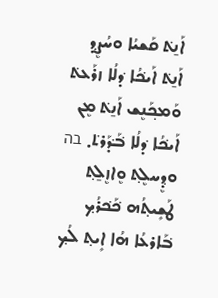ܐܰܢ̱ܬ݁ ܩܰܫܝܳܐ ܘܚܳܨܷܕ݂ ܐܰܢ̱ܬ݁ ܐܰܝܟ݁ܳܐ ܕ݁ܠܳܐ ܙܪܰܥܬ݁ ܘܰܡܟ݂ܰܢܷܫ ܐܰܢ̱ܬ݁ ܡܷܢ ܐܰܝܟ݁ܳܐ ܕ݁ܠܳܐ ܒ݁ܰܕ݁ܰܪܬ݁܂ בה ܘܕ݂ܷܚܠܷܬ݂ ܘܷܐܙܷܠ̱ܬ݂ ܛܰܫܻܝܬ݂ܳܗ ܟ݁ܰܟ݁ܪܳܟ݂ ܒ݁ܰܐܪܥܳܐ ܗܳܐ ܐܻܝܬ݂ ܠܳܟ݂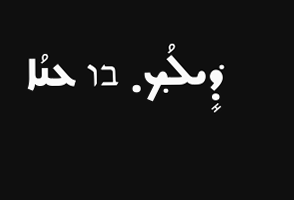ܕܻ݁ܝܠܳܟ݂܂ בו ܥܢܳܐ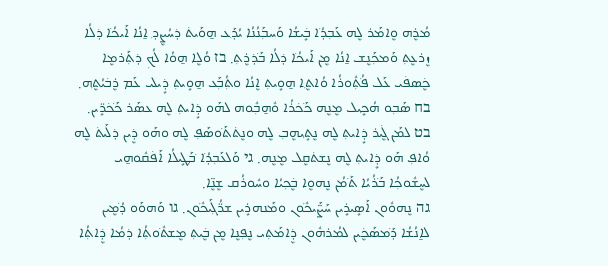ܡܳܪܷܗ ܘܷܐܡܰܪ ܠܷܗ ܥܰܒ݂ܕ݁ܳܐ ܒܻ݁ܝܫܳܐ ܘܰܚܒ݂ܰܢܳܢܳܐ ܝܳܕ݂ܰܥ ܗ̱ܘܰܝܬ݁ ܕ݁ܚܳܨܷܕ݂ ܐ̱ܢܳܐ ܐܰܝܟ݁ܳܐ ܕ݁ܠܳܐ ܙܷܪܥܷܬ݂ ܘܰܡܟ݂ܰܢܷܫ ܐ̱ܢܳܐ ܡܷܢ ܐܰܝܟ݁ܳܐ ܕ݁ܠܳܐ ܒ݁ܰܕ݁ܪܷܬ݂܂ בז ܘܳܠܷܐ ܗ̱ܘܳܐ ܠܳܟ݂ ܕ݁ܬ݂ܰܪܡܷܐ ܟܷ݁ܣܦ݁ܝ ܥܰܠ ܦ݁ܳܬ݂ܽܘܪܳܐ ܘܳܐܬ݂ܷܐ ܗ̱ܘܻܝܬ݂ ܐܷܢܳܐ ܘܬ݂ܳܒ݂ܰܥ ܗ̱ܘܻܝܬ݂ ܕܻ݁ܝܠܝ ܥܰܡ ܪܷܒ݁ܝܳܬ݂ܷܗ܂ בח ܣܰܒ݂ܘ ܗܳܟ݂ܻܝܠ ܡܷܢܷܗ ܟ݁ܰܟ݁ܪܳܐ ܘܽܗ̱ܒ݂ܽܘܗ ܠܗܰܘ ܕܻ݁ܐܝܬ݂ ܠܷܗ ܥܣܰܪ ܟ݁ܰܟ݁ܪܻ̈ܝܢ܂ בט ܠܡܰܢ ܓܷ݁ܝܪ ܕܻ݁ܐܝܬ݂ ܠܷܗ ܢܷܬ݂ܻܝܗܷܒ݂ ܠܷܗ ܘܢܷܬ݁ܬ݁ܰܘܣܰܦ݂ ܠܷܗ ܘܗܰܘ ܕܷ݁ܝܢ ܕ݁ܠܰܝܬ݁ ܠܷܗ ܘܳܐܦ݂ ܗܰܘ ܕܻ݁ܐܝܬ݂ ܠܷܗ ܢܷܫܬ݁ܩܷܠ ܡܷܢܷܗ܂ גי ܘܰܠܥܰܒ݂ܕ݁ܳܐ ܒ݁ܰܛܻܝܠܳܐ ܐܰܦ݁ܩܽܘܗ̱ܝ ܠܚܷܫܽܘܟ݂ܳܐ ܒ݁ܰܪܳܝܳܐ ܬ݁ܰܡܳܢ ܢܷܗܘܷܐ ܒܷ݁ܟ݂ܝܳܐ ܘܚܽܘܪܳܩ ܫܷܢܷ̈ܐ܂
גה ܢܷܗܘܽܘܢ ܐܰܣܻܝܪܻܝܢ ܚܰܨ̈ܰܝܟ݁ܽܘܢ ܘܡܰܢܗܪܻܝܢ ܫܪ̈ܳܓ݂ܰܝܟ݁ܽܘܢ܂ גו ܘܰܗܘܰܘ ܕ݁ܳܡܷܝܢ ܠܐ̱ܢܳܫܳܐ ܕ݁ܰܡܣܰܟܷ݁ܝܢ ܠܡܳܪܗܽܘܢ ܕܷ݁ܐܡܰܬ݂ܝ ܢܷܦ݂ܢܷܐ ܡܷܢ ܒܷ݁ܝܬ݂ ܡܷܫܬ݁ܽܘܬ݂ܳܐ ܕ݁ܡܳܐ ܕܷ݁ܐܬ݂ܳܐ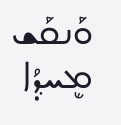ܘܰܢܩܰܫ ܡܷܚܕ݂ܳܐ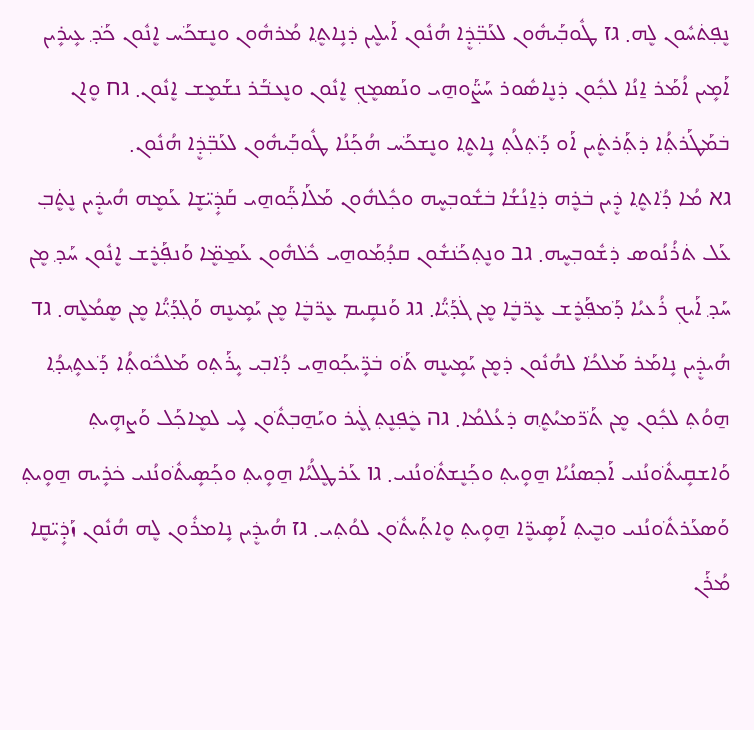ܢܷܦ݂ܬ݁ܚܽܘܢ ܠܷܗ܂ גז ܛܽܘܒ݂ܰܝܗܽܘܢ ܠܥܰܒ݂̈ܕܷ݁ܐ ܗܳܢܽܘܢ ܐܰܝܠܷܝܢ ܕ݁ܢܻܐܬ݂ܷܐ ܡܳܪܗܽܘܢ ܘܢܷܫܟ݁ܰܚ ܐܷܢܽܘܢ ܟ݁ܰܕ݂ ܥܻܝܪܻܝܢ ܐܰܡܻܝܢ ܐܳܡܰܪ ܐ̱ܢܳܐ ܠܟ݂ܽܘܢ ܕ݁ܢܷܐܣܽܘܪ ܚܰܨ̈ܰܘܗ̱ܝ ܘܢܰܣܡܷܟ݂ ܐܷܢܽܘܢ ܘܢܷܥܒ݁ܰܪ ܢܫܰܡܷܫ ܐܷܢܽܘܢ܂ גח ܘܷܐܢ ܒ݁ܡܰܛܰܪܬ݂ܳܐ ܕ݁ܬ݂ܰܪܬܷ݁ܝܢ ܐܰܘ ܕ݁ܰܬ݂ܠܳܬ݂ ܢܻܐܬ݂ܷܐ ܘܢܷܫܟ݁ܰܚ ܗܳܟ݂ܰܢܳܐ ܛܽܘܒ݂ܰܝܗܽܘܢ ܠܥܰܒ݂̈ܕܷ݁ܐ ܗܳܢܽܘܢ܂
גא ܡܳܐ ܕ݁ܳܐܬ݂ܷܐ ܕܷ݁ܝܢ ܒ݁ܪܷܗ ܕ݁ܐ̱ܢܳܫܳܐ ܒ݁ܫܽܘܒ݂ܚܷܗ ܘܟ݂ܽܠܗܽܘܢ ܡܰܠܰܐܟ݂̈ܰܘܗ̱ܝ ܩܰܕܻ݁ܝ̈ܫܷܐ ܥܰܡܷܗ ܗܳܝܕܷ݁ܝܢ ܢܷܬܷ݁ܒ݂ ܥܰܠ ܬ݁ܪܳܢܳܘܣ ܕ݁ܫܽܘܒ݂ܚܷܗ܂ גב ܘܢܷܬ݂ܟ݁ܰܢܫܽܘܢ ܩܕ݂ܳܡܰܘܗ̱ܝ ܟ݁ܽܠܗܽܘܢ ܥܰܡ̱ܡܷ̈ܐ ܘܰܢܦ݂ܰܪܷܫ ܐܷܢܽܘܢ ܚܰܕ݂ ܡܷܢ ܚܰܕ݂ ܐܰܝܟ݂ ܪܳܥܝܳܐ ܕ݁ܰܡܦ݂ܰܪܷܫ ܥܷܪ̈ܒܷ݁ܐ ܡܷܢ ܓ݁ܕ݂ܰܝ̈ܳܐ܂ גג ܘܰܢܩܻܝܡ ܥܷܪ̈ܒܷ݁ܐ ܡܷܢ ܝܰܡܻܝܢܷܗ ܘܰܓ݂ܕ݂ܰܝ̈ܳܐ ܡܷܢ ܣܷܡܳܠܷܗ܂ גד ܗܳܝܕܷ݁ܝܢ ܢܻܐܡܰܪ ܡܰܠܟ݁ܳܐ ܠܗܳܢܽܘܢ ܕ݁ܡܷܢ ܝܰܡܻܝܢܷܗ ܬ݁ܰܘ ܒ݁ܪܻ̈ܝܟ݂ܰܘܗ̱ܝ ܕ݁ܳܐܒ݂ܝ ܝܻܪܰܬ݂ܘ ܡܰܠܟ݁ܽܘܬ݂ܳܐ ܕ݁ܰܥܬ݂ܻܝܕ݂ܳܐ ܗ̱ܘܳܬ݂ ܠܟ݂ܽܘܢ ܡܷܢ ܬ݁ܰܪ̈ܡܝܳܬ݂ܷܗ ܕ݁ܥܳܠܡܳܐ܂ גה ܟܷ݁ܦ݂ܢܷܬ݂ ܓܷ݁ܝܪ ܘܝܰܗ̱ܒ݂ܬ݁ܽܘܢ ܠܻܝ ܠܡܷܐܟ݂ܰܠ ܘܰܨܗܻܝܬ݂ ܘܰܐܫܩܻܝܬ݁ܽܘܢܳܢܝ ܐܰܟ݂ܣܢܳܝܳܐ ܗ̱ܘܻܝܬ݂ ܘܟ݂ܰܢܷܫܬ݁ܽܘܢܳܢܝ܂ גו ܥܰܪܛܷܠܳܝܳܐ ܗ̱ܘܻܝܬ݂ ܘܟ݂ܰܣܻܝܬ݁ܽܘܢܳܢܝ ܟ݁ܪܻܝܗ ܗ̱ܘܻܝܬ݂ ܘܰܣܥܰܪܬ݁ܽܘܢܳܢܝ ܘܒ݂ܷܝܬ݂ ܐܰܣܻܝܪܷ̈ܐ ܗ̱ܘܻܝܬ݂ ܘܷܐܬ݂ܰܝܬ݁ܽܘܢ ܠܘܳܬ݂ܝ܂ גז ܗܳܝܕܷ݁ܝܢ ܢܻܐܡܪܽܘܢ ܠܷܗ ܗܳܢܽܘܢ ܙܰܕܻ݁ܝ̈ܩܷܐ ܡܳܪܰܢ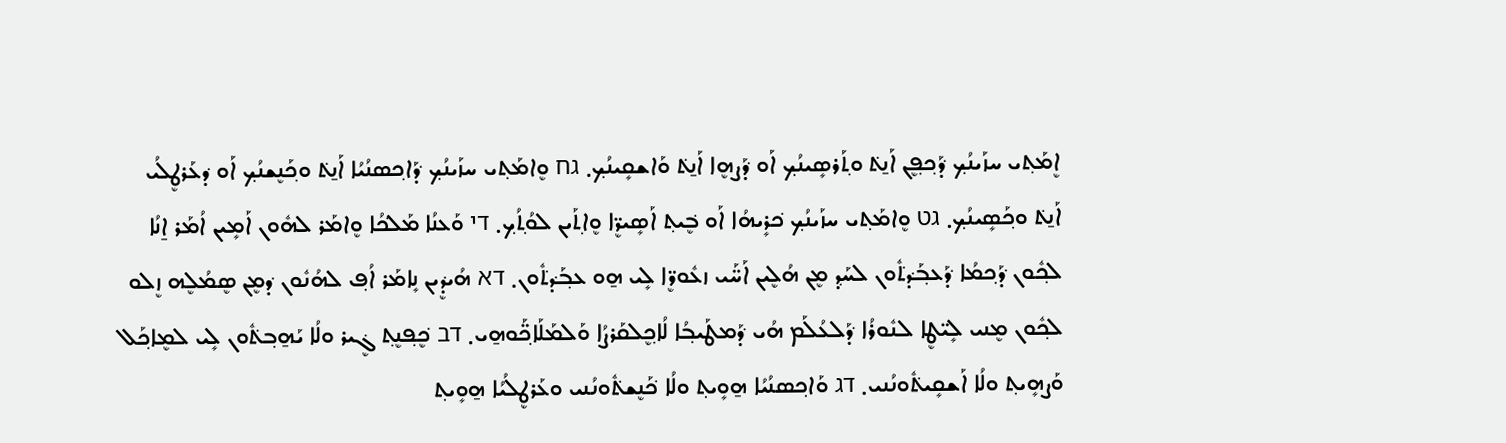ܐܷܡܰܬ݂ܝ ܚܙܰܝܢܳܟ݂ ܕ݁ܰܟ݂ܦ݂ܷܢ ܐܰܢ̱ܬ݁ ܘܬ݂ܰܪܣܻܝܢܳܟ݂ ܐܰܘ ܕ݁ܰܨܗܷܐ ܐܰܢ̱ܬ݁ ܘܰܐܫܩܻܝܢܳܟ݂܂ גח ܘܷܐܡܰܬ݂ܝ ܚܙܰܝܢܳܟ݂ ܕ݁ܰܐܟ݂ܣܢܳܝܳܐ ܐܰܢ̱ܬ݁ ܘܟ݂ܰܢܷܫܢܳܟ݂ ܐܰܘ ܕ݁ܥܰܪܛܷܠܳܝ ܐܰܢ̱ܬ݁ ܘܟ݂ܰܣܻܝܢܳܟ݂܂ גט ܘܷܐܡܰܬ݂ܝ ܚܙܰܝܢܳܟ݂ ܟ݁ܪܻܝܗܳܐ ܐܰܘ ܒܷ݁ܝܬ݂ ܐܰܣܻܝܪܷ̈ܐ ܘܷܐܬ݂ܰܝܢ ܠܘܳܬ݂ܳܟ݂܂ די ܘܰܥܢܳܐ ܡܰܠܟ݁ܳܐ ܘܷܐܡܰܪ ܠܗܽܘܢ ܐܰܡܻܝܢ ܐܳܡܰܪ ܐ̱ܢܳܐ ܠܟ݂ܽܘܢ ܕ݁ܰܟ݂ܡܳܐ ܕ݁ܰܥܒ݂ܰܕ݁ܬ݁ܽܘܢ ܠܚܰܕ݂ ܡܷܢ ܗܳܠܷܝܢ ܐܰܚ̈ܰܝ ܙܥܽܘܪܷ̈ܐ ܠܻܝ ܗ̱ܘ ܥܒ݂ܰܕ݁ܬ݁ܽܘܢ܂ דא ܗܳܝܕܷ݁ܝܢ ܢܻܐܡܰܪ ܐܳܦ݂ ܠܗܳܢܽܘܢ ܕ݁ܡܷܢ ܣܷܡܳܠܷܗ ܙܷܠܘ ܠܟ݂ܽܘܢ ܡܷܢܝ ܠܻܝ̈ܛܷܐ ܠܢܽܘܪܳܐ ܕ݁ܰܠܥܳܠܰܡ ܗܳܝ ܕ݁ܰܡܛܰܝܒ݂ܳܐ ܠܳܐܟ݂ܷܠܩܰܪܨܳܐ ܘܰܠܡܰܠܰܐܟ݂̈ܰܘܗ̱ܝ܂ דב ܟܷ݁ܦ݂ܢܷܬ݂ ܓܷ݁ܝܪ ܘܠܳܐ ܝܰܗ̱ܒ݂ܬ݁ܽܘܢ ܠܻܝ ܠܡܷܐܟ݂ܰܠ ܘܰܨܗܻܝܬ݂ ܘܠܳܐ ܐܰܫܩܻܝܬ݁ܽܘܢܳܢܝ܂ דג ܘܰܐܟ݂ܣܢܳܝܳܐ ܗ̱ܘܻܝܬ݂ ܘܠܳܐ ܟ݁ܰܢܷܫܬ݁ܽܘܢܳܢܝ ܘܥܰܪܛܷܠܳܝܳܐ ܗ̱ܘܻܝܬ݂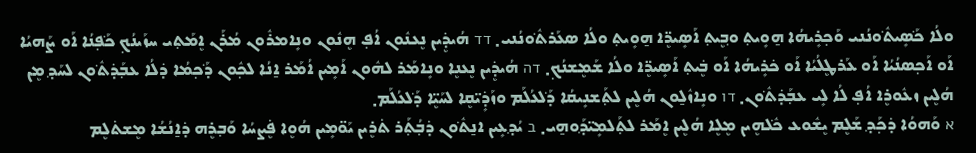ܘܠܳܐ ܟ݁ܰܣܻܝܬ݁ܽܘܢܳܢܝ ܘܰܟ݂ܪܻܝܗܳܐ ܗ̱ܘܻܝܬ݂ ܘܒ݂ܷܝܬ݂ ܐܰܣܻܝܪܷ̈ܐ ܗ̱ܘܻܝܬ݂ ܘܠܳܐ ܣܥܰܪܬ݁ܽܘܢܳܢܝ܂ דד ܗܳܝܕܷ݁ܝܢ ܢܷܥܢܽܘܢ ܐܳܦ݂ ܗܷܢܽܘܢ ܘܢܻܐܡܪܽܘܢ ܡܳܪܰܢ ܐܷܡܰܬ݂ܝ ܚܙܰܝܢܳܟ݂ ܟ݁ܰܦ݂ܢܳܐ ܐܰܘ ܨܰܗܝܳܐ ܐܰܘ ܐܰܟ݂ܣܢܳܝܳܐ ܐܰܘ ܥܰܪܛܷܠܳܝܳܐ ܐܰܘ ܟ݁ܪܻܝܗܳܐ ܐܰܘ ܒܷ݁ܝܬ݂ ܐܰܣܻܝܪܷ̈ܐ ܘܠܳܐ ܫܰܡܷܫܢܳܟ݂܂ דה ܗܳܝܕܷ݁ܝܢ ܢܷܥܢܷܐ ܘܢܻܐܡܰܪ ܠܗܽܘܢ ܐܰܡܻܝܢ ܐܳܡܰܪ ܐ̱ܢܳܐ ܠܟ݂ܽܘܢ ܕ݁ܰܟ݂ܡܳܐ ܕ݁ܠܳܐ ܥܒ݂ܰܕ݁ܬ݁ܽܘܢ ܠܚܰܕ݂ ܡܷܢ ܗܳܠܷܝܢ ܙܥܽܘܪܷܐ ܐܳܦ݂ ܠܳܐ ܠܻܝ ܥܒ݂ܰܕ݁ܬ݁ܽܘܢ܂ דו ܘܢܻܐܙܽܠ̱ܘܢ ܗܳܠܷܝܢ ܠܬ݂ܰܫܢܻܝܩܳܐ ܕ݁ܰܠܥܳܠܰܡ ܘܙܰܕܻ݁ܝ̈ܩܷܐ ܠܚܰܝܷ̈ܐ ܕ݁ܰܠܥܳܠܰܡ܂
א ܘܰܗܘܳܐ ܕ݁ܟ݂ܰܕ݂ ܫܰܠܷܡ ܝܷܫܽܘܥ ܟ݁ܽܠܗܷܝܢ ܡܷܠܷܐ ܗܳܠܷܝܢ ܐܷܡܰܪ ܠܬ݂ܰܠܡܻܝ̈ܕ݂ܰܘܗ̱ܝ܂ ב ܝܳܕ݂ܥܻܝܢ ܐܢ̱ܬ݁ܽܘܢ ܕ݁ܒ݂ܳܬ݂ܰܪ ܬ݁ܪܷܝܢ ܝܰܘ̈ܡܻܝܢ ܗܳܘܷܐ ܦܷ݁ܨܚܳܐ ܘܰܒ݂ܪܷܗ ܕ݁ܐ̱ܢܳܫܳܐ ܡܷܫܬ݁ܠܷܡ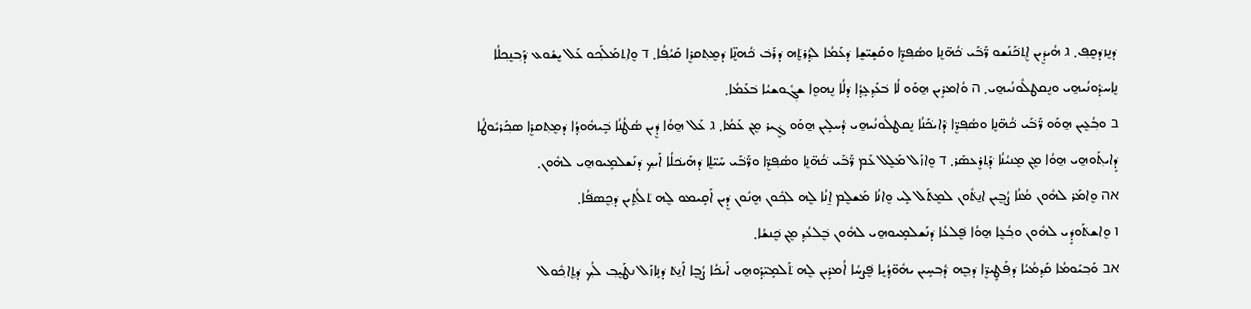ܕ݁ܢܷܙܕ݁ܩܷܦ݂܂ ג ܗܳܝܕܷ݁ܝܢ ܐܷܬ݂ܟ݁ܰܢܰܫܘ ܪ̈ܰܒ݁ܰܝ ܟ݁ܳܗ̈ܢܷܐ ܘܣܳܦ݂ܪܷ̈ܐ ܘܩܰܫܻܝ̈ܫܷܐ ܕ݁ܥܰܡܳܐ ܠܕ݂ܳܪܬܷ݁ܗ ܕ݁ܪܰܒ݁ ܟ݁ܳܗܢܷ̈ܐ ܕ݁ܡܷܬ݂ܩܪܷܐ ܩܰܝܳܦ݂ܳܐ܂ ד ܘܷܐܬ݂ܡܰܠܰܟ݂ܘ ܥܰܠ ܝܷܫܽܘܥ ܕ݁ܰܒ݂ܢܷܟ݂ܠܳܐ ܢܷܐܚܕ݁ܽܘܢܳܝܗ̱ܝ ܘܢܷܩܛܠܽܘܢܳܝܗ̱ܝ܂ ה ܘܳܐܡܪܻܝܢ ܗ̱ܘܰܘ ܠܳܐ ܒ݁ܥܰܕ݂ܥܻܕ݂ܳܐ ܕ݁ܠܳܐ ܢܷܗܘܷܐ ܫܓ݂ܽܘܫܝܳܐ ܒ݁ܥܰܡܳܐ܂
ב ܘܒ݂ܳܥܷܝܢ ܗ̱ܘܰܘ ܪ̈ܰܒ݁ܰܝ ܟ݁ܳܗ̈ܢܷܐ ܘܣܳܦ݂ܪܷ̈ܐ ܕ݁ܰܐܝܟ݁ܰܢܳܐ ܢܷܩܛܠܽܘܢܳܝܗ̱ܝ ܕ݁ܳܚܠܻܝܢ ܗ̱ܘܰܘ ܓܷ݁ܝܪ ܡܷܢ ܥܰܡܳܐ܂ ג ܥܰܠ ܗ̱ܘܳܐ ܕܷ݁ܝܢ ܣܳܛܳܢܳܐ ܒܻ݁ܝܗܽܘܕ݂ܳܐ ܕ݁ܡܷܬ݂ܩܪܷܐ ܣܟ݂ܰܪܝܽܘܛܳܐ ܕܻ݁ܐܝܬ݂ܰܘܗ̱ܝ ܗ̱ܘܳܐ ܡܷܢ ܡܷܢܝܳܢܳܐ ܕ݁ܰܬ݂ܪܷܥܣܰܪ܂ ד ܘܷܐܙܰܠ ܡܰܠܷܠ ܥܰܡ ܪ̈ܰܒ݁ܰܝ ܟ݁ܳܗ̈ܢܷܐ ܘܣܳܦ݂ܪܷ̈ܐ ܘܪ̈ܰܒ݁ܰܝ ܚܰܝ̈ܠܷܐ ܕ݁ܗܰܝܟ݁ܠܳܐ ܐܰܝܟ݂ ܕ݁ܢܰܫܠܡܻܝܘܗ̱ܝ ܠܗܽܘܢ܂
אה ܘܷܐܡܰܪ ܠܗܽܘܢ ܡܳܢܳܐ ܨܳܒ݂ܷܝܢ ܐܢ̱ܬ݁ܽܘܢ ܠܡܷܬ݁ܰܠ ܠܻܝ ܘܷܐܢܳܐ ܡܰܫܠܷܡ ܐ̱ܢܳܐ ܠܷܗ ܠܟ݂ܽܘܢ ܗܷܢܽܘܢ ܕܷ݁ܝܢ ܐܰܩܻܝܡܘ ܠܷܗ ܬ݁ܠܳܬ݂ܻܝܢ ܕ݁ܟ݂ܷܣܦ݁ܳܐ܂
ו ܘܷܐܫܬ݁ܰܘܕܻ݁ܝ ܠܗܽܘܢ ܘܒ݂ܳܥܷܐ ܗ̱ܘܳܐ ܦܷ݁ܠܥܳܐ ܕ݁ܢܰܫܠܡܻܝܘܗ̱ܝ ܠܗܽܘܢ ܒܷ݁ܠܥܳܕ݂ ܡܷܢ ܟܷ݁ܢܫܳܐ܂
אב ܘܰܒ݂ܝܰܘܡܳܐ ܩܰܕ݂ܡܳܝܳܐ ܕ݁ܦ݂ܰܛܻܝܪܷ̈ܐ ܕ݁ܒ݂ܷܗ ܕ݁ܳܒ݂ܚܻܝܢ ܝܗܽܘ̈ܕ݂ܳܝܷܐ ܦܷ݁ܨܚܳܐ ܐܳܡܪܻܝܢ ܠܷܗ ܬ݁ܰܠܡܻܝ̈ܕ݂ܰܘܗ̱ܝ ܐܰܝܟ݁ܳܐ ܨܳܒ݂ܷܐ ܐܰܢ̱ܬ݁ ܕ݁ܢܻܐܙܰܠ ܢܛܰܝܷܒ݂ ܠܳܟ݂ ܕ݁ܬ݂ܷܐܟ݂ܽܘܠ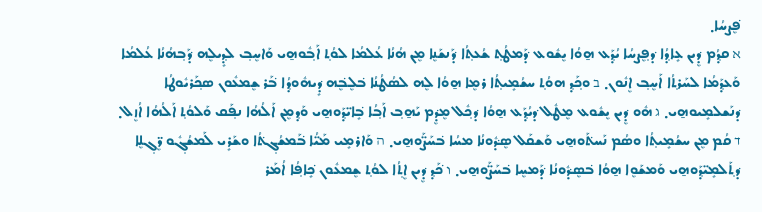ܦܷ݁ܨܚܳܐ܂
א ܩܕ݂ܳܡ ܕܷ݁ܝܢ ܥܻܐܕ݂ܳܐ ܕ݁ܦ݂ܷܨܚܳܐ ܝܳܕ݂ܰܥ ܗ̱ܘܳܐ ܝܷܫܽܘܥ ܕ݁ܰܡܛܳܬ݂ ܫܳܥܬ݂ܳܐ ܕ݁ܰܢܫܰܢܷܐ ܡܷܢ ܗܳܢܳܐ ܥܳܠܡܳܐ ܠܘܳܬ݂ ܐܰܒ݂ܽܘܗ̱ܝ ܘܰܐܚܷܒ݂ ܠܕ݂ܻܝܠܷܗ ܕ݁ܰܒ݂ܗܳܢܳܐ ܥܳܠܡܳܐ ܘܰܥܕ݂ܰܡܳܐ ܠܚܰܪܬ݂ܳܐ ܐܰܚܷܒ݂ ܐܷܢܽܘܢ܂ ב ܘܟ݂ܰܕ݂ ܗܘܳܬ݂ ܚܫܳܡܻܝܬ݂ܳܐ ܪܡܷܐ ܗ̱ܘܳܐ ܠܷܗ ܠܣܳܛܳܢܳܐ ܒ݁ܠܷܒܷ݁ܗ ܕܻ݁ܝܗܽܘܕ݂ܳܐ ܒ݁ܰܪ ܫܷܡܥܽܘܢ ܣܟ݂ܰܪܝܽܘܛܳܐ ܕ݁ܢܰܫܠܡܻܝܘܗ̱ܝ܂ ג ܗܽܘ ܕܷ݁ܝܢ ܝܷܫܽܘܥ ܡܷܛܽܠ ܕ݁ܝܳܕ݂ܰܥ ܗ̱ܘܳܐ ܕ݁ܟ݂ܽܠ ܡܷܕܷ݁ܡ ܝܰܗ̱ܒ݂ ܐܰܒ݂ܳܐ ܒܻ݁ܐܝ̈ܕ݂ܰܘܗ̱ܝ ܘܰܕ݂ܡܷܢ ܐܰܠܳܗܳܐ ܢܦ݂ܰܩ ܘܰܠܘܳܬ݂ ܐܰܠܳܗܳܐ ܐܳܙܷܠ܂ ד ܩܳܡ ܡܷܢ ܚܫܳܡܻܝܬ݂ܳܐ ܘܣܳܡ ܢܰܚܬ݁ܰܘܗ̱ܝ ܘܰܫܩܰܠ ܣܷܕ݁ܽܘܢܳܐ ܡܚܳܐ ܒ݁ܚܰܨ̈ܰܘܗ̱ܝ܂ ה ܘܰܐܪܡܻܝ ܡܰܝ̈ܳܐ ܒ݁ܰܡܫܳܓ݂ܬ݁ܳܐ ܘܫܰܪܻܝ ܠܰܡܫܳܓ݂ܽܘ ܪܷ̈ܓ݂ܠܷܐ ܕ݁ܬ݂ܰܠܡܻܝ̈ܕ݂ܰܘܗ̱ܝ ܘܰܡܫܰܘܷܐ ܗ̱ܘܳܐ ܒ݁ܣܷܕ݁ܽܘܢܳܐ ܕ݁ܰܡܚܷܐ ܒ݁ܚܰܨ̈ܰܘܗ̱ܝ܂ ו ܟ݁ܰܕ݂ ܕܷ݁ܝܢ ܐܷܬ݂ܳܐ ܠܘܳܬ݂ ܫܷܡܥܽܘܢ ܟܻ݁ܐܦ݂ܳܐ ܐܳܡܰܪ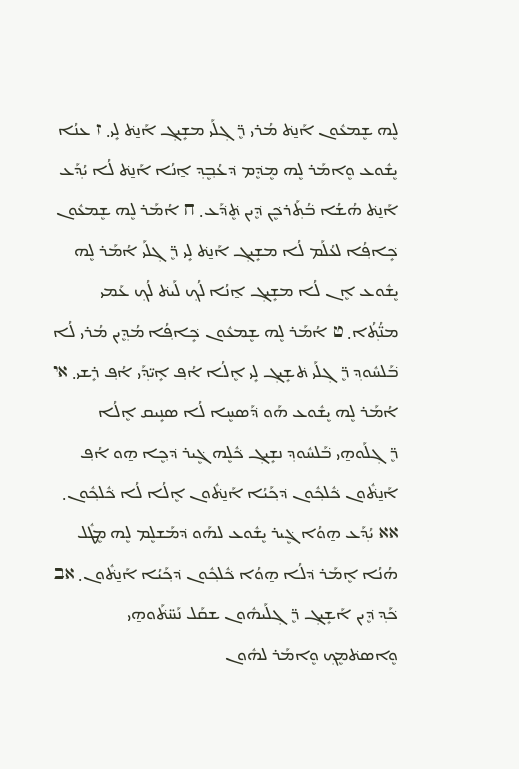ܠܷܗ ܫܷܡܥܽܘܢ ܐܰܢ̱ܬ݁ ܡܳܪܝ ܪܷ̈ܓ݂ܠܰܝ ܡܫܻܝܓ݂ ܐܰܢ̱ܬ݁ ܠܻܝ܂ ז ܥܢܳܐ ܝܷܫܽܘܥ ܘܷܐܡܰܪ ܠܷܗ ܡܷܕܷ݁ܡ ܕ݁ܥܳܒ݂ܷܕ݂ ܐ̱ܢܳܐ ܐܰܢ̱ܬ݁ ܠܳܐ ܝܳܕ݂ܰܥ ܐܰܢ̱ܬ݁ ܗܳܫܳܐ ܒ݁ܳܬ݂ܰܪܟܷ݁ܢ ܕܷ݁ܝܢ ܬܷ݁ܕ݁ܰܥ܂ ח ܐܳܡܰܪ ܠܷܗ ܫܷܡܥܽܘܢ ܟܻ݁ܐܦ݂ܳܐ ܠܥܳܠܰܡ ܠܳܐ ܡܫܻܝܓ݂ ܐܰܢ̱ܬ݁ ܠܻܝ ܪܷ̈ܓ݂ܠܰܝ ܐܳܡܰܪ ܠܷܗ ܝܷܫܽܘܥ ܐܷܢ ܠܳܐ ܡܫܻܝܓ݂ ܐ̱ܢܳܐ ܠܳܟ݂ ܠܰܝܬ݁ ܠܳܟ݂ ܥܰܡܝ ܡܢ̈ܳܬ݂ܳܐ܂ ט ܐܳܡܰܪ ܠܷܗ ܫܷܡܥܽܘܢ ܟܻ݁ܐܦ݂ܳܐ ܡܳܕ݂ܷܝܢ ܡܳܪܝ ܠܳܐ ܒ݁ܰܠܚܽܘܕ݂ ܪܷ̈ܓ݂ܠܰܝ ܬ݁ܫܻܝܓ݂ ܠܻܝ ܐܷܠܳܐ ܐܳܦ݂ ܐܻܝ̈ܕ݂ܰܝ ܐܳܦ݂ ܪܻܫܝ܂ אי ܐܳܡܰܪ ܠܷܗ ܝܷܫܽܘܥ ܗܰܘ ܕ݁ܰܣܚܷܐ ܠܳܐ ܣܢܻܝܩ ܐܷܠܳܐ ܪܷ̈ܓ݂ܠܰܘܗ̱ܝ ܒ݁ܰܠܚܽܘܕ݂ ܢܫܻܝܓ݂ ܟ݁ܽܠܷܗ ܓܷ݁ܝܪ ܕ݁ܟ݂ܷܐ ܗ̱ܘ ܐܳܦ݂ ܐܰܢ̱ܬ݁ܽܘܢ ܟ݁ܽܠܟ݂ܽܘܢ ܕ݁ܟ݂ܰܝܳܐ ܐܰܢ̱ܬ݁ܽܘܢ ܐܷܠܳܐ ܠܳܐ ܟ݁ܽܠܟ݂ܽܘܢ܂ אא ܝܳܕ݂ܰܥ ܗ̱ܘܳܐ ܓܷ݁ܝܪ ܝܷܫܽܘܥ ܠܗܰܘ ܕ݁ܡܰܫܠܷܡ ܠܷܗ ܡܷܛܽܠ ܗܳܢܳܐ ܐܷܡܰܪ ܕ݁ܠܳܐ ܗ̱ܘܳܐ ܟ݁ܽܠܟ݂ܽܘܢ ܕ݁ܟ݂ܰܝܳܐ ܐܰܢ̱ܬ݁ܽܘܢ܂ אב ܟ݁ܰܕ݂ ܕܷ݁ܝܢ ܐܰܫܻܝܓ݂ ܪܷ̈ܓ݂ܠܰܝܗܽܘܢ ܫܩܰܠ ܢܰܚ̈ܬ݁ܰܘܗ̱ܝ ܘܷܐܣܬ݁ܡܷܟ݂ ܘܷܐܡܰܪ ܠܗܽܘܢ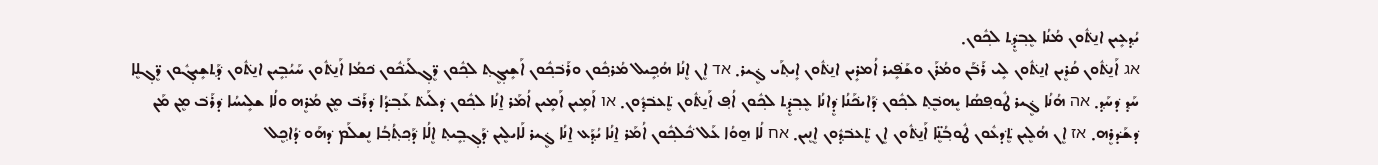ܝܳܕ݂ܥܻܝܢ ܐܢ̱ܬ݁ܽܘܢ ܡܳܢܳܐ ܥܷܒ݂ܕܷ݁ܬ݂ ܠܟ݂ܽܘܢ܂
אג ܐܰܢ̱ܬ݁ܽܘܢ ܩܳܪܷܝܢ ܐܢ̱ܬ݁ܽܘܢ ܠܻܝ ܪܰܒ݁ܰܢ ܘܡܳܪܰܢ ܘܫܰܦܻ݁ܝܪ ܐܳܡܪܻܝܢ ܐܢ̱ܬ݁ܽܘܢ ܐܻܝܬ݂ܰܝ ܓܷ݁ܝܪ܂ אד ܐܷܢ ܐܷܢܳܐ ܗܳܟ݂ܻܝܠ ܡܳܪܟ݂ܽܘܢ ܘܪܰܒ݁ܟ݂ܽܘܢ ܐܰܫܻܝܓ݂ܷܬ݂ ܠܟ݂ܽܘܢ ܪܷ̈ܓ݂ܠܰܝܟ݁ܽܘܢ ܟ݁ܡܳܐ ܐܰܢ̱ܬ݁ܽܘܢ ܚܰܝܳܒ݂ܻܝܢ ܐܢ̱ܬ݁ܽܘܢ ܕ݁ܰܬ݂ܫܻܝܓ݂ܽܘܢ ܪܷ̈ܓ݂ܠܷܐ ܚܰܕ݂ ܕ݁ܚܰܕ݂܂ אה ܗܳܢܳܐ ܓܷ݁ܝܪ ܛܽܘܦ݂ܣܳܐ ܝܷܗܒܷ݁ܬ݂ ܠܟ݂ܽܘܢ ܕ݁ܰܐܝܟ݁ܰܢܳܐ ܕܷ݁ܐܢܳܐ ܥܷܒ݂ܕܷ݁ܬ݂ ܠܟ݂ܽܘܢ ܐܳܦ݂ ܐܰܢ̱ܬ݁ܽܘܢ ܬܷ݁ܥܒ݁ܕ݂ܽܘܢ܂ או ܐܰܡܻܝܢ ܐܰܡܻܝܢ ܐܳܡܰܪ ܐ̱ܢܳܐ ܠܟ݂ܽܘܢ ܕ݁ܠܰܝܬ݁ ܥܰܒ݂ܕ݁ܳܐ ܕ݁ܪܰܒ݁ ܡܷܢ ܡܳܪܷܗ ܘܠܳܐ ܫܠܻܝܚܳܐ ܕ݁ܪܰܒ݁ ܡܷܢ ܡܰܢ ܕ݁ܫܰܕ݁ܪܷܗ܂ אז ܐܷܢ ܗܳܠܷܝܢ ܬܷ݁ܕ݁ܥܽܘܢ ܛܽܘܒ݂ܳܢܷ̈ܐ ܐܰܢ̱ܬ݁ܽܘܢ ܐܷܢ ܬܷ݁ܥܒ݁ܕ݂ܽܘܢ ܐܷܢܷܝܢ܂ אח ܠܳܐ ܗ̱ܘܳܐ ܥܰܠ ܟ݁ܽܠܟ݂ܽܘܢ ܐܳܡܰܪ ܐ̱ܢܳܐ ܝܳܕ݂ܰܥ ܐ̱ܢܳܐ ܓܷ݁ܝܪ ܠܰܐܝܠܷܝܢ ܕ݁ܰܓ݂ܒ݂ܻܝܬ݂ ܐܷܠܳܐ ܕ݁ܰܟ݂ܬ݂ܳܒ݂ܳܐ ܢܷܫܠܰܡ ܕ݁ܗܰܘ ܕ݁ܳܐܟ݂ܷܠ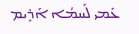ܥܰܡܝ ܠܰܚܡܳܐ ܐܰܪܻܝܡ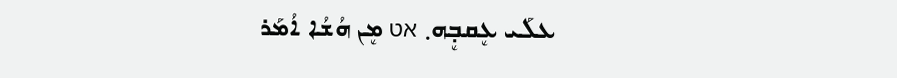ܥܠܰܝ ܥܷܩܒ݂ܷܗ܂ אט ܡܷܢ ܗܳܫܳܐ ܐܳܡܰܪ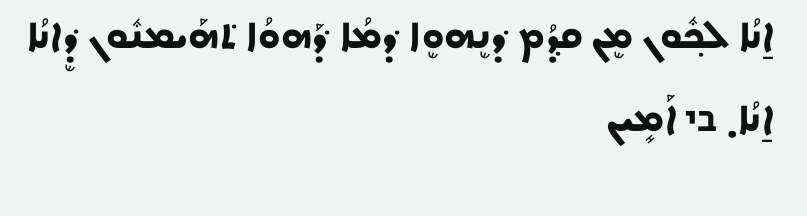ܐ̱ܢܳܐ ܠܟ݂ܽܘܢ ܡܷܢ ܩܕ݂ܳܡ ܕ݁ܢܷܗܘܷܐ ܕ݁ܡܳܐ ܕ݁ܰܗܘܳܐ ܬ݁ܗܰܝܡܢܽܘܢ ܕܷ݁ܐܢܳܐ ܐ̱ܢܳܐ܂ בי ܐܰܡܻܝܢ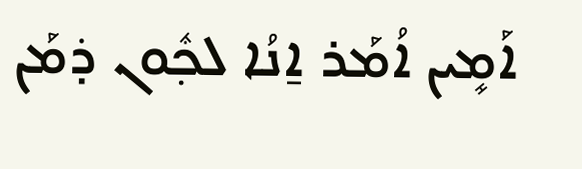ܐܰܡܻܝܢ ܐܳܡܰܪ ܐ̱ܢܳܐ ܠܟ݂ܽܘܢ ܕ݁ܡܰܢ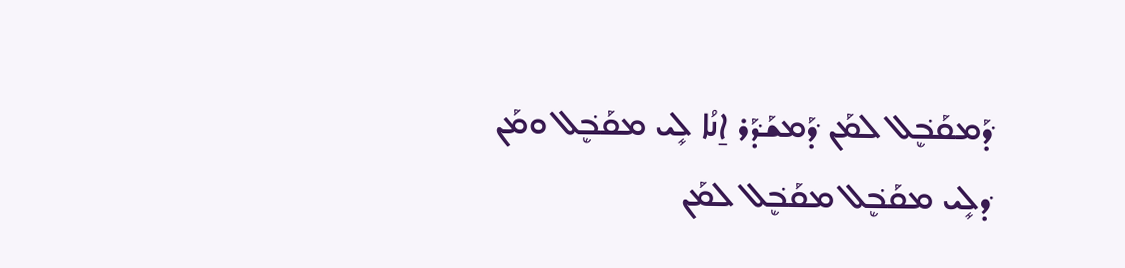ܕ݁ܰܡܩܰܒܷ݁ܠ ܠܡܰܢ ܕ݁ܰܡܫܰܕ݁ܰܪ ܐ̱ܢܳܐ ܠܻܝ ܡܩܰܒܷ݁ܠ ܘܡܰܢ ܕ݁ܠܻܝ ܡܩܰܒܷ݁ܠ ܡܩܰܒܷ݁ܠ ܠܡܰܢ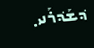ܕ݁ܫܰܕ݁ܪܰܢܝ܂